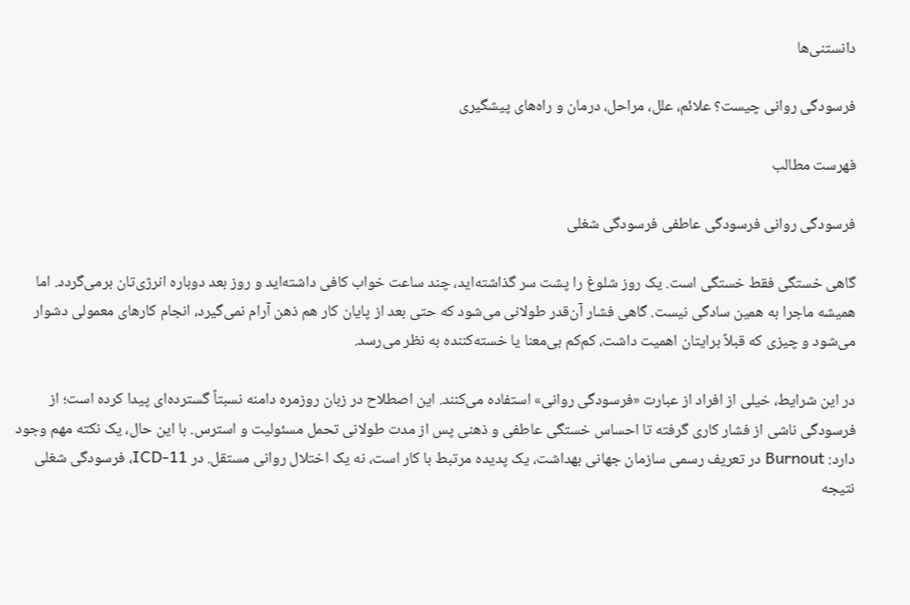دانستنی‌ها

فرسودگی روانی چیست؟ علائم، علل، مراحل، درمان و راه‌های پیشگیری

فهرست مطالب

فرسودگی روانی فرسودگی عاطفی فرسودگی شغلی

گاهی خستگی فقط خستگی است. یک روز شلوغ را پشت سر گذاشته‌اید، چند ساعت خواب کافی داشته‌اید و روز بعد دوباره انرژی‌تان برمی‌گردد. اما همیشه ماجرا به همین سادگی نیست. گاهی فشار آن‌قدر طولانی می‌شود که حتی بعد از پایان کار هم ذهن آرام نمی‌گیرد، انجام کارهای معمولی دشوار می‌شود و چیزی که قبلاً برایتان اهمیت داشت، کم‌کم بی‌معنا یا خسته‌کننده به نظر می‌رسد.

در این شرایط، خیلی از افراد از عبارت «فرسودگی روانی» استفاده می‌کنند. این اصطلاح در زبان روزمره دامنه نسبتاً گسترده‌ای پیدا کرده است؛ از فرسودگی ناشی از فشار کاری گرفته تا احساس خستگی عاطفی و ذهنی پس از مدت طولانی تحمل مسئولیت و استرس. با این حال، یک نکته مهم وجود دارد: Burnout در تعریف رسمی سازمان جهانی بهداشت، یک پدیده مرتبط با کار است، نه یک اختلال روانی مستقل. در ICD-11، فرسودگی شغلی نتیجه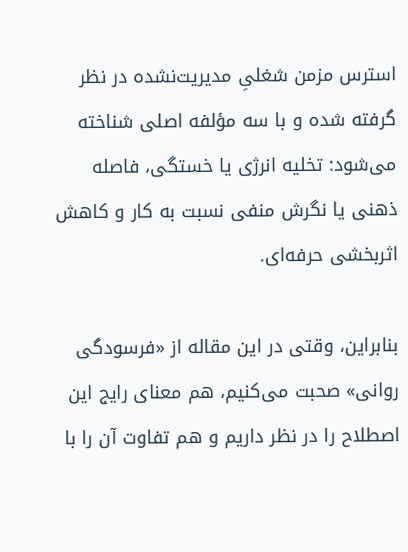استرس مزمن شغلیِ مدیریت‌نشده در نظر گرفته شده و با سه مؤلفه اصلی شناخته می‌شود: تخلیه انرژی یا خستگی، فاصله ذهنی یا نگرش منفی نسبت به کار و کاهش اثربخشی حرفه‌ای.

بنابراین، وقتی در این مقاله از «فرسودگی روانی» صحبت می‌کنیم، هم معنای رایج این اصطلاح را در نظر داریم و هم تفاوت آن را با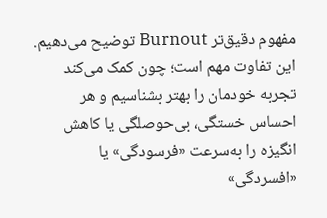مفهوم دقیق‌تر Burnout توضیح می‌دهیم. این تفاوت مهم است؛ چون کمک می‌کند تجربه خودمان را بهتر بشناسیم و هر احساس خستگی، بی‌حوصلگی یا کاهش انگیزه را به‌سرعت «فرسودگی» یا «افسردگی»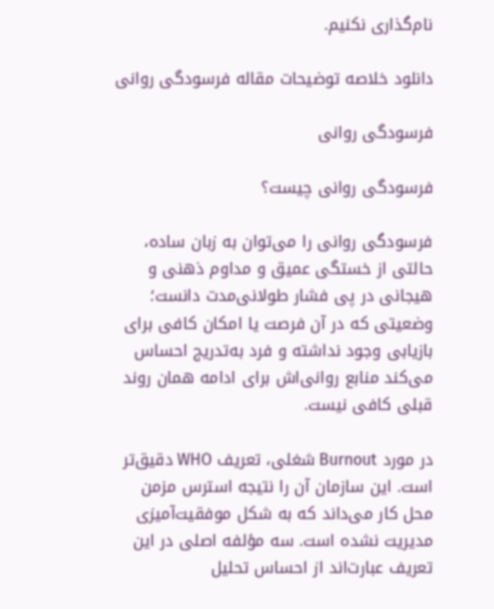نام‌گذاری نکنیم.

دانلود خلاصه توضیحات مقاله فرسودگی روانی

فرسودگی روانی

فرسودگی روانی چیست؟

فرسودگی روانی را می‌توان به زبان ساده، حالتی از خستگی عمیق و مداوم ذهنی و هیجانی در پی فشار طولانی‌مدت دانست؛ وضعیتی که در آن فرصت یا امکان کافی برای بازیابی وجود نداشته و فرد به‌تدریج احساس می‌کند منابع روانی‌اش برای ادامه همان روند قبلی کافی نیست.

در مورد Burnout شغلی، تعریف WHO دقیق‌تر است. این سازمان آن را نتیجه استرس مزمن محل کار می‌داند که به شکل موفقیت‌آمیزی مدیریت نشده است. سه مؤلفه اصلی در این تعریف عبارت‌اند از احساس تحلیل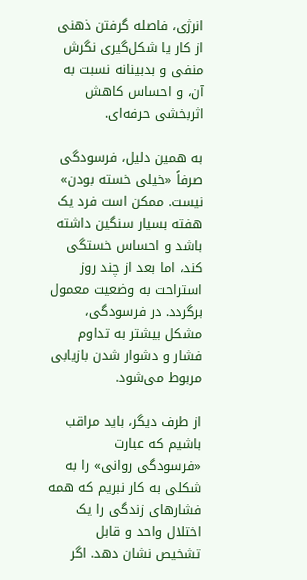انرژی، فاصله گرفتن ذهنی از کار یا شکل‌گیری نگرش منفی و بدبینانه نسبت به آن، و احساس کاهش اثربخشی حرفه‌ای.

به همین دلیل، فرسودگی صرفاً «خیلی خسته بودن» نیست. ممکن است فرد یک هفته بسیار سنگین داشته باشد و احساس خستگی کند، اما بعد از چند روز استراحت به وضعیت معمول برگردد. در فرسودگی، مشکل بیشتر به تداوم فشار و دشوار شدن بازیابی مربوط می‌شود.

از طرف دیگر، باید مراقب باشیم که عبارت «فرسودگی روانی» را به شکلی به کار نبریم که همه فشارهای زندگی را یک اختلال واحد و قابل تشخیص نشان دهد. اگر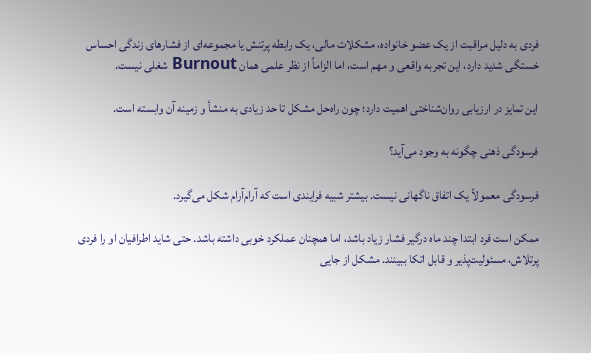فردی به دلیل مراقبت از یک عضو خانواده، مشکلات مالی، یک رابطه پرتنش یا مجموعه‌ای از فشارهای زندگی احساس خستگی شدید دارد، این تجربه واقعی و مهم است، اما الزاماً از نظر علمی همان Burnout شغلی نیست.

این تمایز در ارزیابی روان‌شناختی اهمیت دارد؛ چون راه‌حل مشکل تا حد زیادی به منشأ و زمینه آن وابسته است.

فرسودگی ذهنی چگونه به وجود می‌آید؟

فرسودگی معمولاً یک اتفاق ناگهانی نیست. بیشتر شبیه فرایندی است که آرام‌آرام شکل می‌گیرد.

ممکن است فرد ابتدا چند ماه درگیر فشار زیاد باشد، اما همچنان عملکرد خوبی داشته باشد. حتی شاید اطرافیان او را فردی پرتلاش، مسئولیت‌پذیر و قابل اتکا ببینند. مشکل از جایی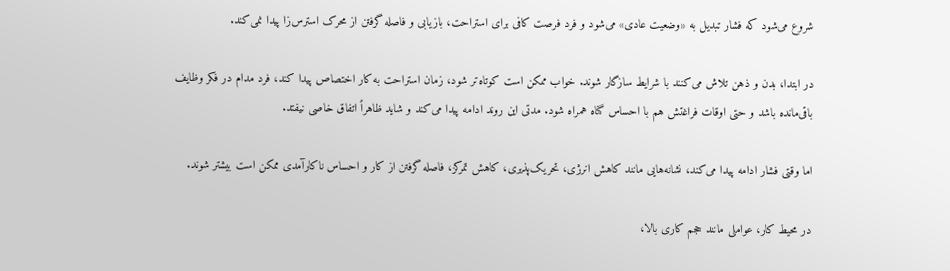شروع می‌شود که فشار تبدیل به «وضعیت عادی» می‌شود و فرد فرصت کافی برای استراحت، بازیابی و فاصله گرفتن از محرک استرس‌زا پیدا نمی‌کند.

در ابتدا، بدن و ذهن تلاش می‌کنند با شرایط سازگار شوند. خواب ممکن است کوتاه‌تر شود، زمان استراحت به کار اختصاص پیدا کند، فرد مدام در فکر وظایف باقی‌مانده باشد و حتی اوقات فراغتش هم با احساس گناه همراه شود. مدتی این روند ادامه پیدا می‌کند و شاید ظاهراً اتفاق خاصی نیفتد.

اما وقتی فشار ادامه پیدا می‌کند، نشانه‌هایی مانند کاهش انرژی، تحریک‌پذیری، کاهش تمرکز، فاصله گرفتن از کار و احساس ناکارآمدی ممکن است بیشتر شوند.

در محیط کار، عواملی مانند حجم کاری بالا،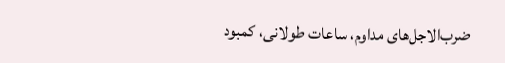ضرب‌الاجل‌های مداوم، ساعات طولانی، کمبود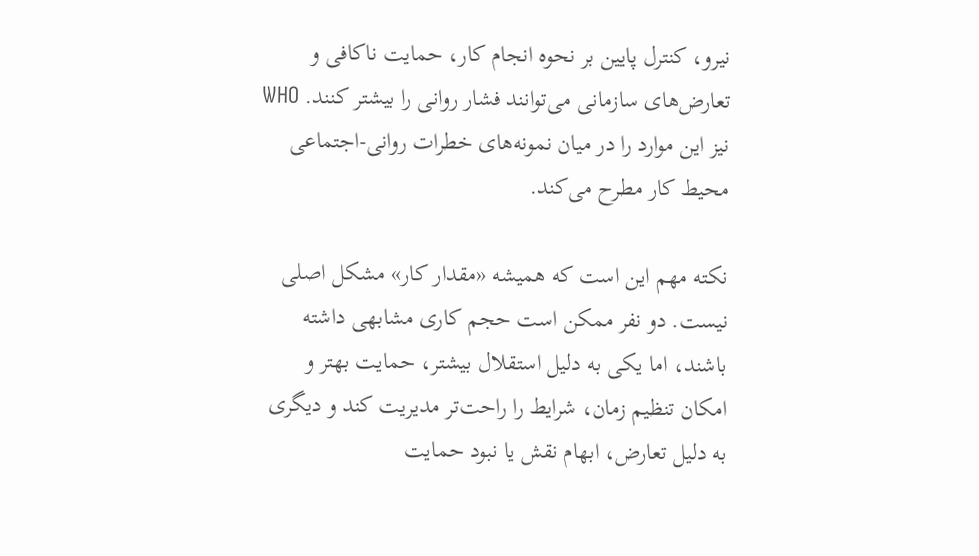نیرو، کنترل پایین بر نحوه انجام کار، حمایت ناکافی و تعارض‌های سازمانی می‌توانند فشار روانی را بیشتر کنند. WHO نیز این موارد را در میان نمونه‌های خطرات روانی-اجتماعی محیط کار مطرح می‌کند.

نکته مهم این است که همیشه «مقدار کار» مشکل اصلی نیست. دو نفر ممکن است حجم کاری مشابهی داشته باشند، اما یکی به دلیل استقلال بیشتر، حمایت بهتر و امکان تنظیم زمان، شرایط را راحت‌تر مدیریت کند و دیگری به دلیل تعارض، ابهام نقش یا نبود حمایت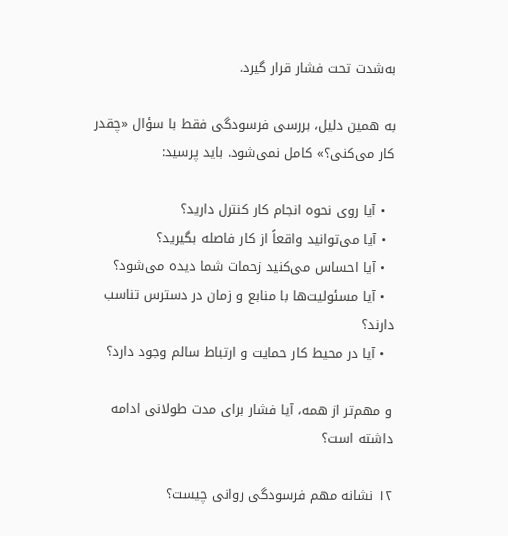به‌شدت تحت فشار قرار گیرد.

به همین دلیل، بررسی فرسودگی فقط با سؤال «چقدر کار می‌کنی؟» کامل نمی‌شود. باید پرسید:

  • آیا روی نحوه انجام کار کنترل دارید؟
  • آیا می‌توانید واقعاً از کار فاصله بگیرید؟
  • آیا احساس می‌کنید زحمات شما دیده می‌شود؟
  • آیا مسئولیت‌ها با منابع و زمان در دسترس تناسب دارند؟
  • آیا در محیط کار حمایت و ارتباط سالم وجود دارد؟

و مهم‌تر از همه، آیا فشار برای مدت طولانی ادامه داشته است؟

۱۲ نشانه مهم فرسودگی روانی چیست؟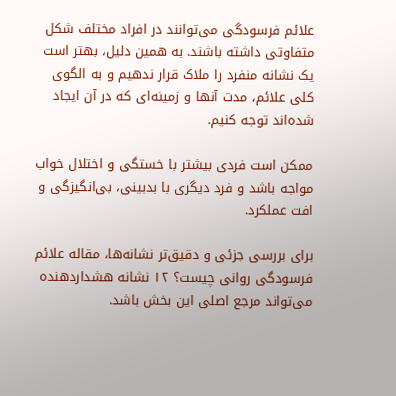علائم فرسودگی می‌توانند در افراد مختلف شکل متفاوتی داشته باشند. به همین دلیل، بهتر است یک نشانه منفرد را ملاک قرار ندهیم و به الگوی کلی علائم، مدت آنها و زمینه‌ای که در آن ایجاد شده‌اند توجه کنیم.

ممکن است فردی بیشتر با خستگی و اختلال خواب مواجه باشد و فرد دیگری با بدبینی، بی‌انگیزگی و افت عملکرد.

برای بررسی جزئی و دقیق‌تر نشانه‌ها، مقاله علائم فرسودگی روانی چیست؟ ۱۲ نشانه هشداردهنده می‌تواند مرجع اصلی این بخش باشد.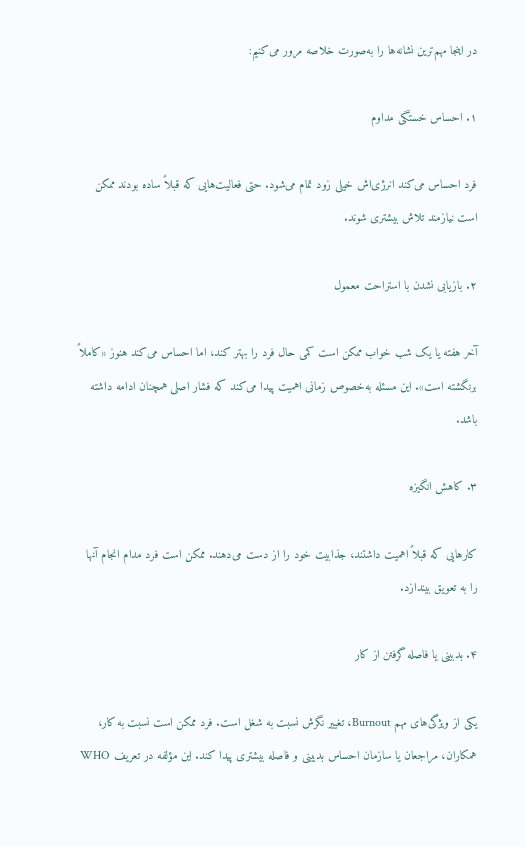در اینجا مهم‌ترین نشانه‌ها را به‌صورت خلاصه مرور می‌کنیم:

۱. احساس خستگی مداوم

فرد احساس می‌کند انرژی‌اش خیلی زود تمام می‌شود. حتی فعالیت‌هایی که قبلاً ساده بودند ممکن است نیازمند تلاش بیشتری شوند.

۲. بازیابی نشدن با استراحت معمول

آخر هفته یا یک شب خواب ممکن است کمی حال فرد را بهتر کند، اما احساس می‌کند هنوز «کاملاً برنگشته است». این مسئله به‌خصوص زمانی اهمیت پیدا می‌کند که فشار اصلی همچنان ادامه داشته باشد.

۳. کاهش انگیزه

کارهایی که قبلاً اهمیت داشتند، جذابیت خود را از دست می‌دهند. ممکن است فرد مدام انجام آنها را به تعویق بیندازد.

۴. بدبینی یا فاصله گرفتن از کار

یکی از ویژگی‌های مهم Burnout، تغییر نگرش نسبت به شغل است. فرد ممکن است نسبت به کار، همکاران، مراجعان یا سازمان احساس بدبینی و فاصله بیشتری پیدا کند. این مؤلفه در تعریف WHO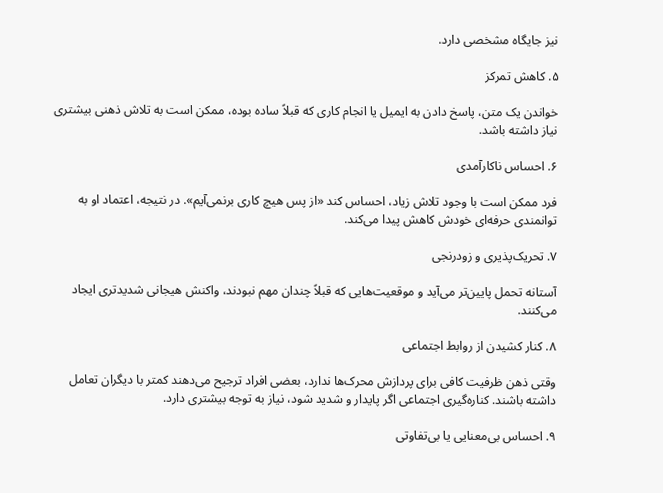نیز جایگاه مشخصی دارد.

۵. کاهش تمرکز

خواندن یک متن، پاسخ دادن به ایمیل یا انجام کاری که قبلاً ساده بوده، ممکن است به تلاش ذهنی بیشتری نیاز داشته باشد.

۶. احساس ناکارآمدی

فرد ممکن است با وجود تلاش زیاد، احساس کند «از پس هیچ کاری برنمی‌آیم». در نتیجه، اعتماد او به توانمندی حرفه‌ای خودش کاهش پیدا می‌کند.

۷. تحریک‌پذیری و زودرنجی

آستانه تحمل پایین‌تر می‌آید و موقعیت‌هایی که قبلاً چندان مهم نبودند، واکنش هیجانی شدیدتری ایجاد می‌کنند.

۸. کنار کشیدن از روابط اجتماعی

وقتی ذهن ظرفیت کافی برای پردازش محرک‌ها ندارد، بعضی افراد ترجیح می‌دهند کمتر با دیگران تعامل داشته باشند. کناره‌گیری اجتماعی اگر پایدار و شدید شود، نیاز به توجه بیشتری دارد.

۹. احساس بی‌معنایی یا بی‌تفاوتی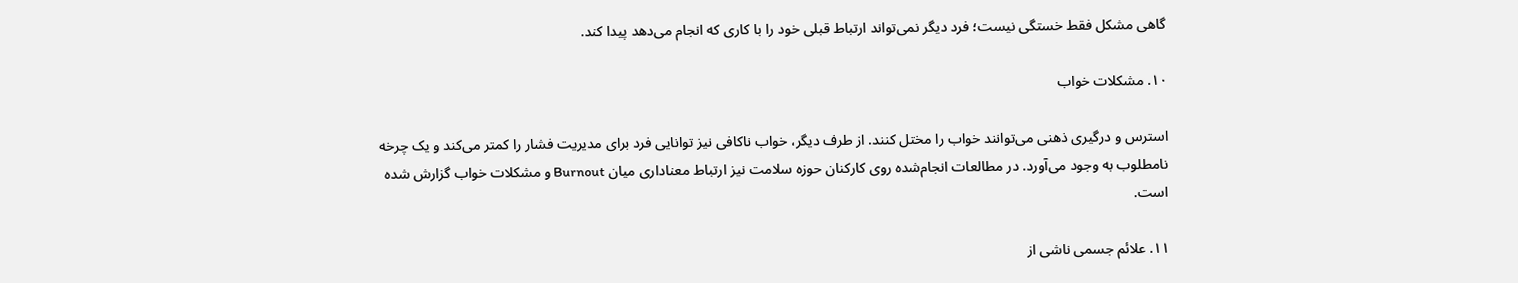گاهی مشکل فقط خستگی نیست؛ فرد دیگر نمی‌تواند ارتباط قبلی خود را با کاری که انجام می‌دهد پیدا کند.

۱۰. مشکلات خواب

استرس و درگیری ذهنی می‌توانند خواب را مختل کنند. از طرف دیگر، خواب ناکافی نیز توانایی فرد برای مدیریت فشار را کمتر می‌کند و یک چرخه نامطلوب به وجود می‌آورد. در مطالعات انجام‌شده روی کارکنان حوزه سلامت نیز ارتباط معناداری میان Burnout و مشکلات خواب گزارش شده است.

۱۱. علائم جسمی ناشی از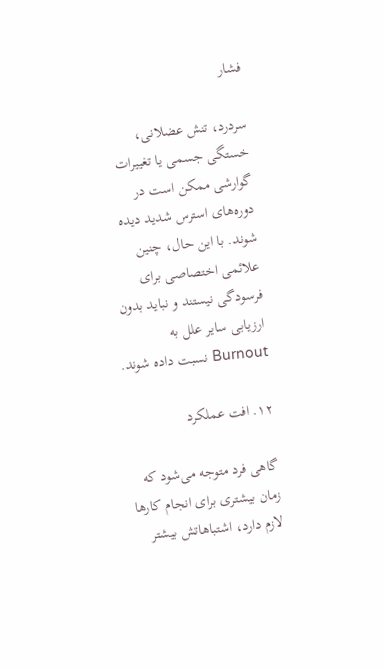فشار

سردرد، تنش عضلانی، خستگی جسمی یا تغییرات گوارشی ممکن است در دوره‌های استرس شدید دیده شوند. با این حال، چنین علائمی اختصاصی برای فرسودگی نیستند و نباید بدون ارزیابی سایر علل به Burnout نسبت داده شوند.

۱۲. افت عملکرد

گاهی فرد متوجه می‌شود که زمان بیشتری برای انجام کارها لازم دارد، اشتباهاتش بیشتر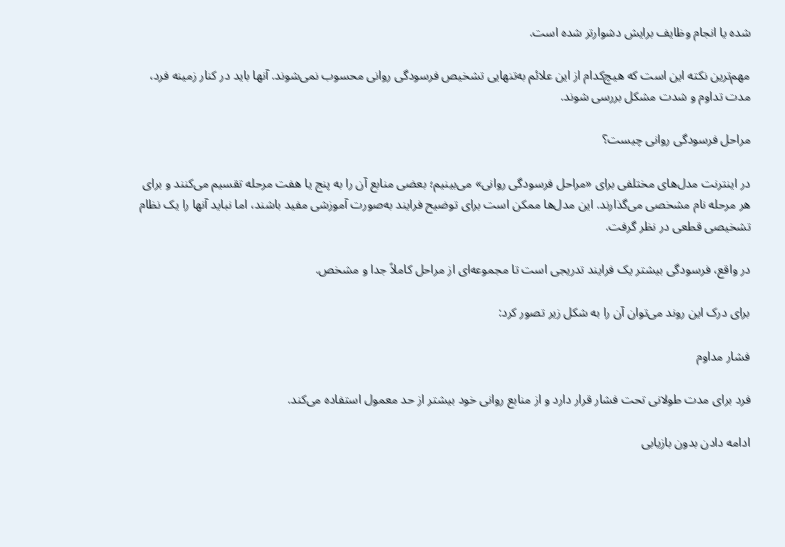شده یا انجام وظایف برایش دشوارتر شده است.

مهم‌ترین نکته این است که هیچ‌کدام از این علائم به‌تنهایی تشخیص فرسودگی روانی محسوب نمی‌شوند. آنها باید در کنار زمینه فرد، مدت تداوم و شدت مشکل بررسی شوند.

مراحل فرسودگی روانی چیست؟

در اینترنت مدل‌های مختلفی برای «مراحل فرسودگی روانی» می‌بینیم؛ بعضی منابع آن را به پنج یا هفت مرحله تقسیم می‌کنند و برای هر مرحله نام مشخصی می‌گذارند. این مدل‌ها ممکن است برای توضیح فرایند به‌صورت آموزشی مفید باشند، اما نباید آنها را یک نظام تشخیصی قطعی در نظر گرفت.

در واقع، فرسودگی بیشتر یک فرایند تدریجی است تا مجموعه‌ای از مراحل کاملاً جدا و مشخص.

برای درک این روند می‌توان آن را به شکل زیر تصور کرد:

فشار مداوم

فرد برای مدت طولانی تحت فشار قرار دارد و از منابع روانی خود بیشتر از حد معمول استفاده می‌کند.

ادامه دادن بدون بازیابی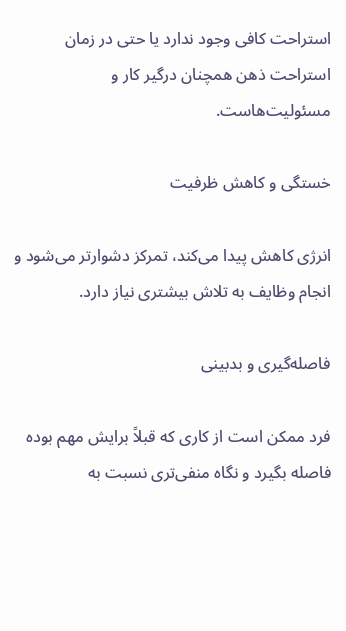استراحت کافی وجود ندارد یا حتی در زمان استراحت ذهن همچنان درگیر کار و مسئولیت‌هاست.

خستگی و کاهش ظرفیت

انرژی کاهش پیدا می‌کند، تمرکز دشوارتر می‌شود و انجام وظایف به تلاش بیشتری نیاز دارد.

فاصله‌گیری و بدبینی

فرد ممکن است از کاری که قبلاً برایش مهم بوده فاصله بگیرد و نگاه منفی‌تری نسبت به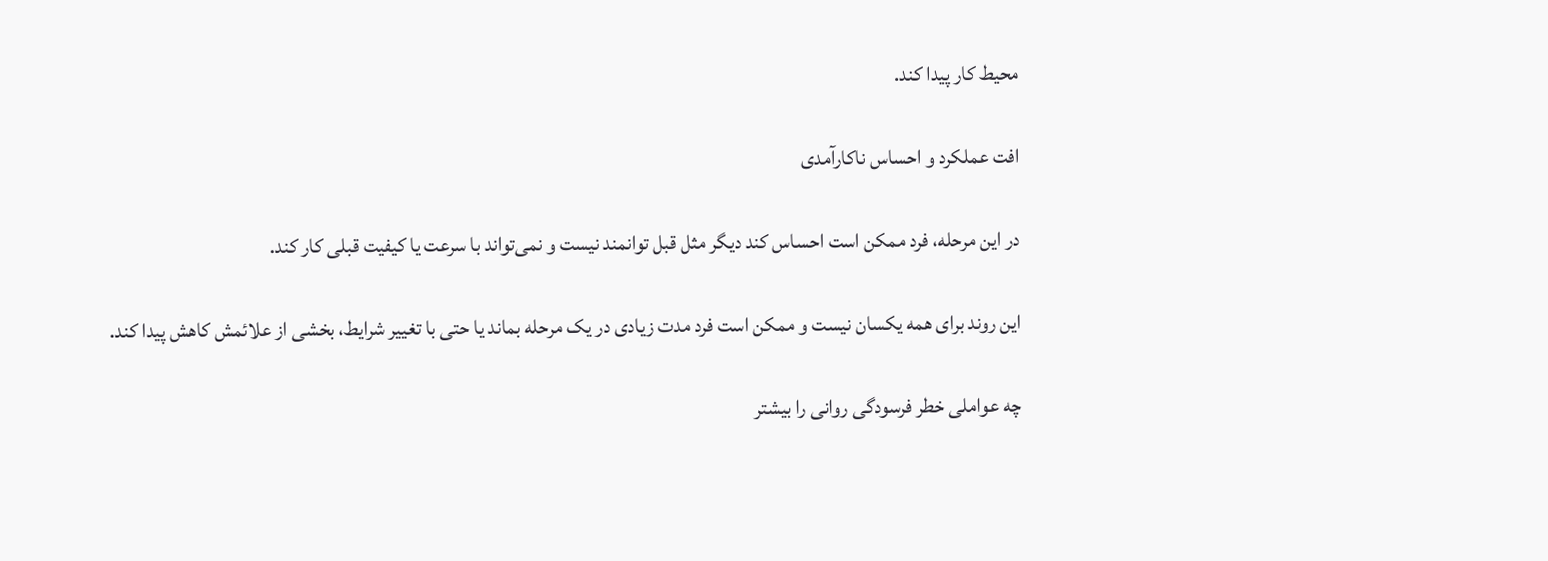محیط کار پیدا کند.

افت عملکرد و احساس ناکارآمدی

در این مرحله، فرد ممکن است احساس کند دیگر مثل قبل توانمند نیست و نمی‌تواند با سرعت یا کیفیت قبلی کار کند.

این روند برای همه یکسان نیست و ممکن است فرد مدت زیادی در یک مرحله بماند یا حتی با تغییر شرایط، بخشی از علائمش کاهش پیدا کند.

چه عواملی خطر فرسودگی روانی را بیشتر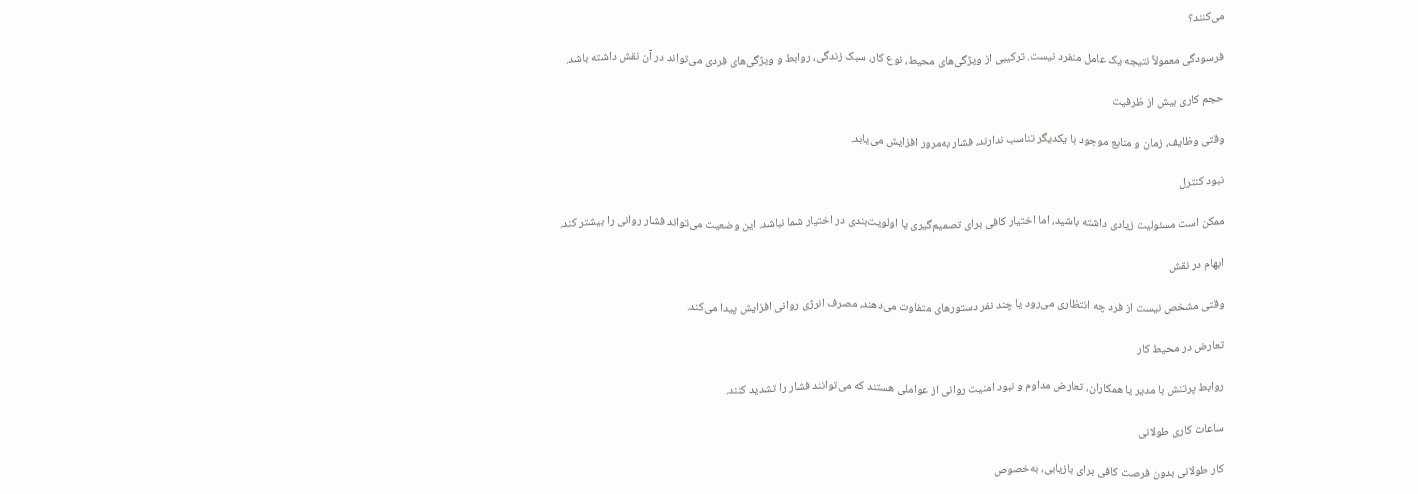می‌کنند؟

فرسودگی معمولاً نتیجه یک عامل منفرد نیست. ترکیبی از ویژگی‌های محیط، نوع کار، سبک زندگی، روابط و ویژگی‌های فردی می‌تواند در آن نقش داشته باشد.

حجم کاری بیش از ظرفیت

وقتی وظایف، زمان و منابع موجود با یکدیگر تناسب ندارند، فشار به‌مرور افزایش می‌یابد.

نبود کنترل

ممکن است مسئولیت زیادی داشته باشید، اما اختیار کافی برای تصمیم‌گیری یا اولویت‌بندی در اختیار شما نباشد. این وضعیت می‌تواند فشار روانی را بیشتر کند.

ابهام در نقش

وقتی مشخص نیست از فرد چه انتظاری می‌رود یا چند نفر دستورهای متفاوت می‌دهند، مصرف انرژی روانی افزایش پیدا می‌کند.

تعارض در محیط کار

روابط پرتنش با مدیر یا همکاران، تعارض مداوم و نبود امنیت روانی از عواملی هستند که می‌توانند فشار را تشدید کنند.

ساعات کاری طولانی

کار طولانی بدون فرصت کافی برای بازیابی، به‌خصوص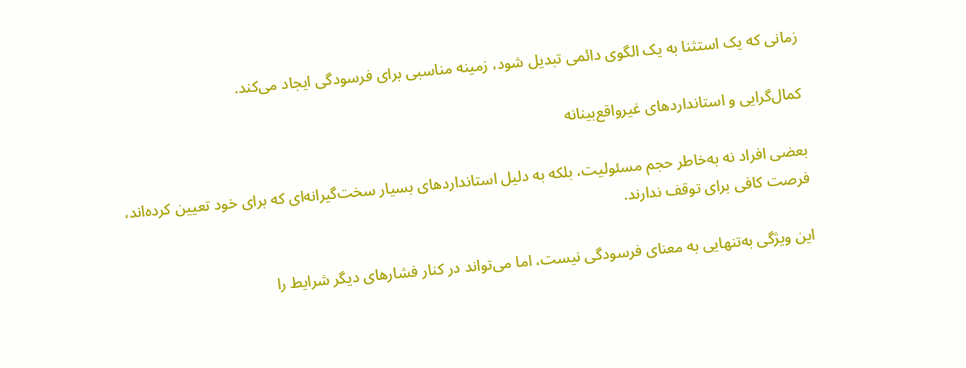زمانی که یک استثنا به یک الگوی دائمی تبدیل شود، زمینه مناسبی برای فرسودگی ایجاد می‌کند.

کمال‌گرایی و استانداردهای غیرواقع‌بینانه

بعضی افراد نه به‌خاطر حجم مسئولیت، بلکه به دلیل استانداردهای بسیار سخت‌گیرانه‌ای که برای خود تعیین کرده‌اند، فرصت کافی برای توقف ندارند.

این ویژگی به‌تنهایی به معنای فرسودگی نیست، اما می‌تواند در کنار فشارهای دیگر شرایط را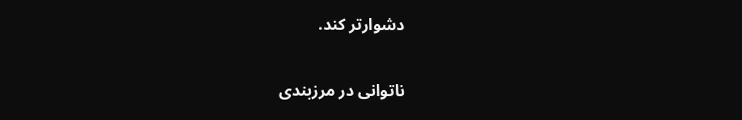دشوارتر کند.

ناتوانی در مرزبندی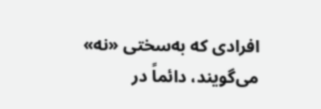افرادی که به‌سختی «نه» می‌گویند، دائماً در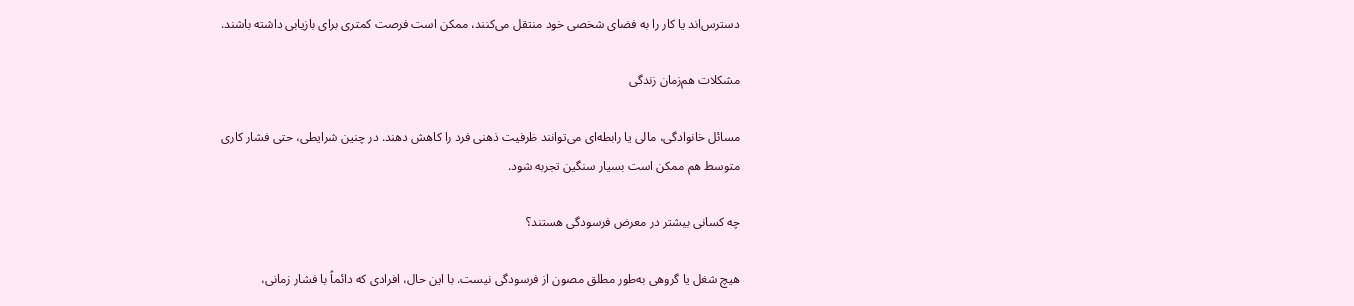دسترس‌اند یا کار را به فضای شخصی خود منتقل می‌کنند، ممکن است فرصت کمتری برای بازیابی داشته باشند.

مشکلات هم‌زمان زندگی

مسائل خانوادگی، مالی یا رابطه‌ای می‌توانند ظرفیت ذهنی فرد را کاهش دهند. در چنین شرایطی، حتی فشار کاری متوسط هم ممکن است بسیار سنگین تجربه شود.

چه کسانی بیشتر در معرض فرسودگی هستند؟

هیچ شغل یا گروهی به‌طور مطلق مصون از فرسودگی نیست. با این حال، افرادی که دائماً با فشار زمانی،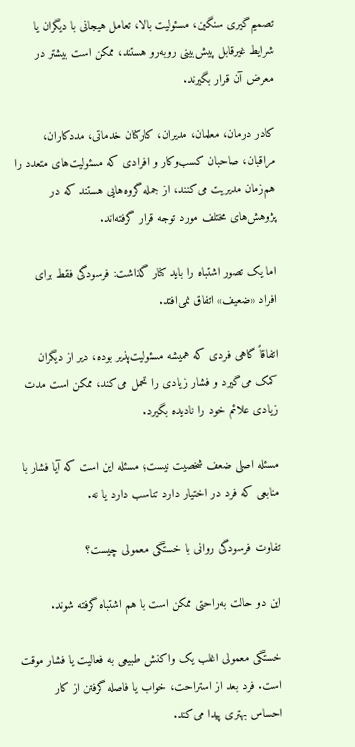تصمیم‌گیری سنگین، مسئولیت بالا، تعامل هیجانی با دیگران یا شرایط غیرقابل پیش‌بینی روبه‌رو هستند، ممکن است بیشتر در معرض آن قرار بگیرند.

کادر درمان، معلمان، مدیران، کارکنان خدماتی، مددکاران، مراقبان، صاحبان کسب‌وکار و افرادی که مسئولیت‌های متعدد را هم‌زمان مدیریت می‌کنند، از جمله گروه‌هایی هستند که در پژوهش‌های مختلف مورد توجه قرار گرفته‌اند.

اما یک تصور اشتباه را باید کنار گذاشت: فرسودگی فقط برای افراد «ضعیف» اتفاق نمی‌افتد.

اتفاقاً گاهی فردی که همیشه مسئولیت‌پذیر بوده، دیر از دیگران کمک می‌گیرد و فشار زیادی را تحمل می‌کند، ممکن است مدت زیادی علائم خود را نادیده بگیرد.

مسئله اصلی ضعف شخصیت نیست؛ مسئله این است که آیا فشار با منابعی که فرد در اختیار دارد تناسب دارد یا نه.

تفاوت فرسودگی روانی با خستگی معمولی چیست؟

این دو حالت به‌راحتی ممکن است با هم اشتباه گرفته شوند.

خستگی معمولی اغلب یک واکنش طبیعی به فعالیت یا فشار موقت است. فرد بعد از استراحت، خواب یا فاصله گرفتن از کار احساس بهتری پیدا می‌کند.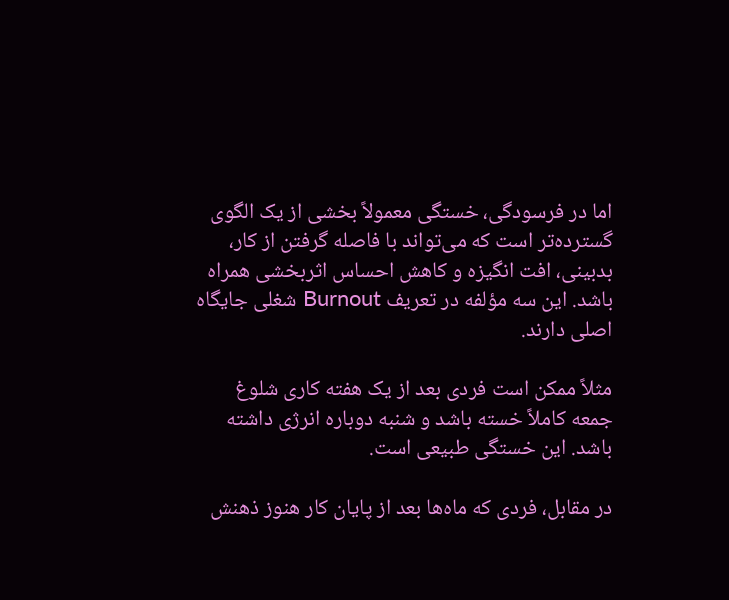اما در فرسودگی، خستگی معمولاً بخشی از یک الگوی گسترده‌تر است که می‌تواند با فاصله گرفتن از کار، بدبینی، افت انگیزه و کاهش احساس اثربخشی همراه باشد. این سه مؤلفه در تعریف Burnout شغلی جایگاه اصلی دارند.

مثلاً ممکن است فردی بعد از یک هفته کاری شلوغ جمعه کاملاً خسته باشد و شنبه دوباره انرژی داشته باشد. این خستگی طبیعی است.

در مقابل، فردی که ماه‌ها بعد از پایان کار هنوز ذهنش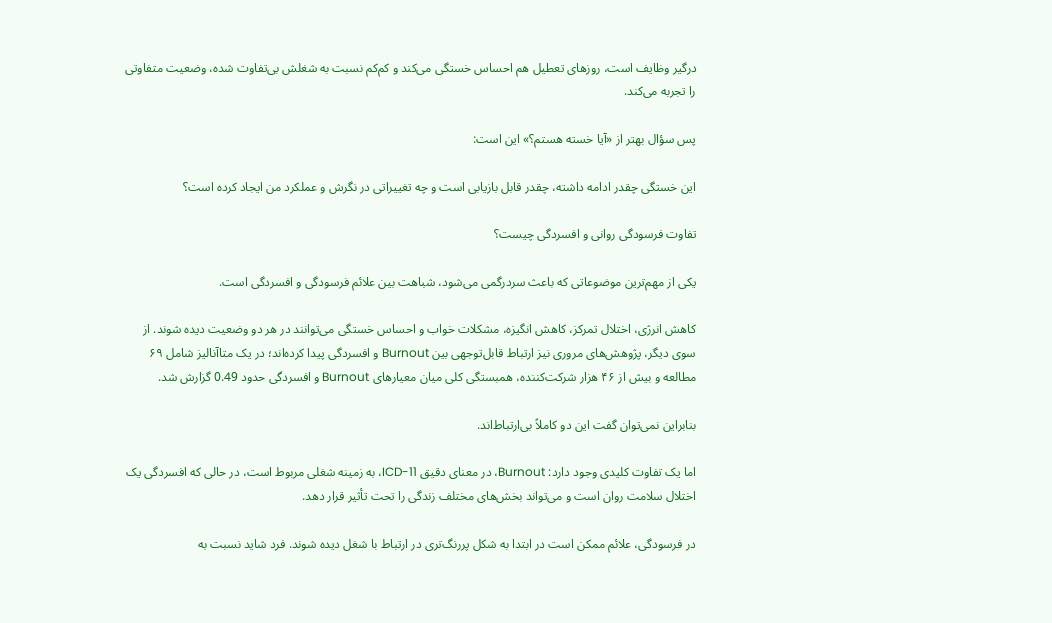درگیر وظایف است، روزهای تعطیل هم احساس خستگی می‌کند و کم‌کم نسبت به شغلش بی‌تفاوت شده، وضعیت متفاوتی را تجربه می‌کند.

پس سؤال بهتر از «آیا خسته هستم؟» این است:

این خستگی چقدر ادامه داشته، چقدر قابل بازیابی است و چه تغییراتی در نگرش و عملکرد من ایجاد کرده است؟

تفاوت فرسودگی روانی و افسردگی چیست؟

یکی از مهم‌ترین موضوعاتی که باعث سردرگمی می‌شود، شباهت بین علائم فرسودگی و افسردگی است.

کاهش انرژی، اختلال تمرکز، کاهش انگیزه، مشکلات خواب و احساس خستگی می‌توانند در هر دو وضعیت دیده شوند. از سوی دیگر، پژوهش‌های مروری نیز ارتباط قابل‌توجهی بین Burnout و افسردگی پیدا کرده‌اند؛ در یک متاآنالیز شامل ۶۹ مطالعه و بیش از ۴۶ هزار شرکت‌کننده، همبستگی کلی میان معیارهای Burnout و افسردگی حدود 0.49 گزارش شد.

بنابراین نمی‌توان گفت این دو کاملاً بی‌ارتباط‌اند.

اما یک تفاوت کلیدی وجود دارد: Burnout، در معنای دقیق ICD-11، به زمینه شغلی مربوط است، در حالی که افسردگی یک اختلال سلامت روان است و می‌تواند بخش‌های مختلف زندگی را تحت تأثیر قرار دهد.

در فرسودگی، علائم ممکن است در ابتدا به شکل پررنگ‌تری در ارتباط با شغل دیده شوند. فرد شاید نسبت به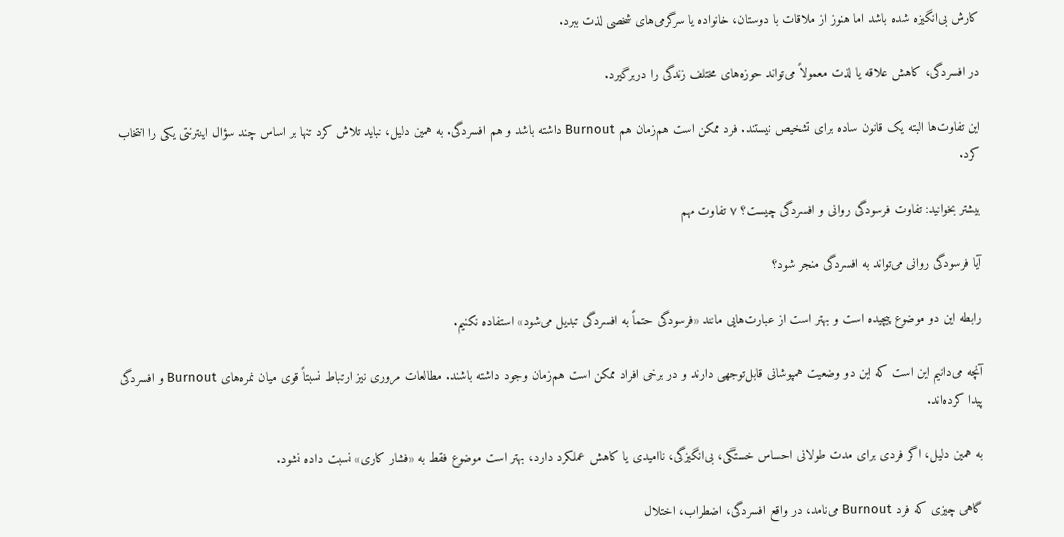کارش بی‌انگیزه شده باشد اما هنوز از ملاقات با دوستان، خانواده یا سرگرمی‌های شخصی لذت ببرد.

در افسردگی، کاهش علاقه یا لذت معمولاً می‌تواند حوزه‌های مختلف زندگی را دربرگیرد.

این تفاوت‌ها البته یک قانون ساده برای تشخیص نیستند. فرد ممکن است هم‌زمان هم Burnout داشته باشد و هم افسردگی. به همین دلیل، نباید تلاش کرد تنها بر اساس چند سؤال اینترنتی یکی را انتخاب کرد.

بیشتر بخوانید: تفاوت فرسودگی روانی و افسردگی چیست؟ ۷ تفاوت مهم

آیا فرسودگی روانی می‌تواند به افسردگی منجر شود؟

رابطه این دو موضوع پیچیده است و بهتر است از عبارت‌هایی مانند «فرسودگی حتماً به افسردگی تبدیل می‌شود» استفاده نکنیم.

آنچه می‌دانیم این است که این دو وضعیت همپوشانی قابل‌توجهی دارند و در برخی افراد ممکن است هم‌زمان وجود داشته باشند. مطالعات مروری نیز ارتباط نسبتاً قوی میان نمره‌های Burnout و افسردگی پیدا کرده‌اند.

به همین دلیل، اگر فردی برای مدت طولانی احساس خستگی، بی‌انگیزگی، ناامیدی یا کاهش عملکرد دارد، بهتر است موضوع فقط به «فشار کاری» نسبت داده نشود.

گاهی چیزی که فرد Burnout می‌نامد، در واقع افسردگی، اضطراب، اختلال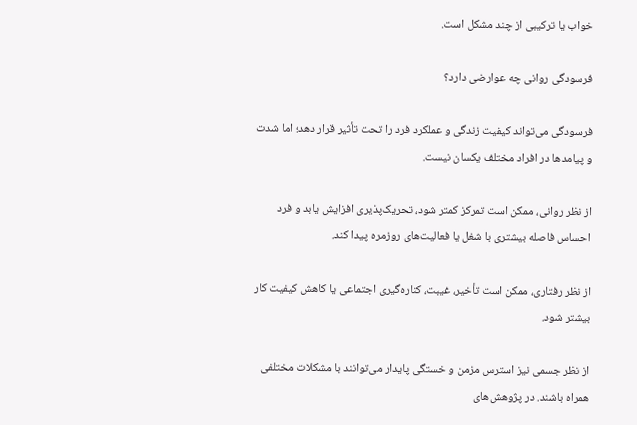خواب یا ترکیبی از چند مشکل است.

فرسودگی روانی چه عوارضی دارد؟

فرسودگی می‌تواند کیفیت زندگی و عملکرد فرد را تحت تأثیر قرار دهد؛ اما شدت و پیامدها در افراد مختلف یکسان نیست.

از نظر روانی، ممکن است تمرکز کمتر شود، تحریک‌پذیری افزایش یابد و فرد احساس فاصله بیشتری با شغل یا فعالیت‌های روزمره پیدا کند.

از نظر رفتاری، ممکن است تأخیر، غیبت، کناره‌گیری اجتماعی یا کاهش کیفیت کار بیشتر شود.

از نظر جسمی نیز استرس مزمن و خستگی پایدار می‌توانند با مشکلات مختلفی همراه باشند. در پژوهش‌های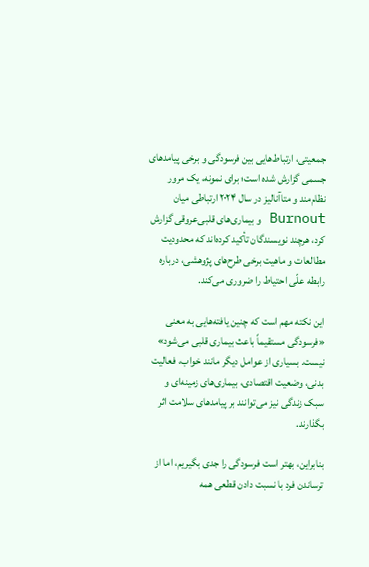جمعیتی، ارتباط‌هایی بین فرسودگی و برخی پیامدهای جسمی گزارش شده است؛ برای نمونه، یک مرور نظام‌مند و متاآنالیز در سال ۲۰۲۴ ارتباطی میان Burnout و بیماری‌های قلبی‌عروقی گزارش کرد، هرچند نویسندگان تأکید کرده‌اند که محدودیت مطالعات و ماهیت برخی طرح‌های پژوهشی، درباره رابطه علّی احتیاط را ضروری می‌کند.

این نکته مهم است که چنین یافته‌هایی به معنی «فرسودگی مستقیماً باعث بیماری قلبی می‌شود» نیست. بسیاری از عوامل دیگر مانند خواب، فعالیت بدنی، وضعیت اقتصادی، بیماری‌های زمینه‌ای و سبک زندگی نیز می‌توانند بر پیامدهای سلامت اثر بگذارند.

بنابراین، بهتر است فرسودگی را جدی بگیریم، اما از ترساندن فرد با نسبت دادن قطعی همه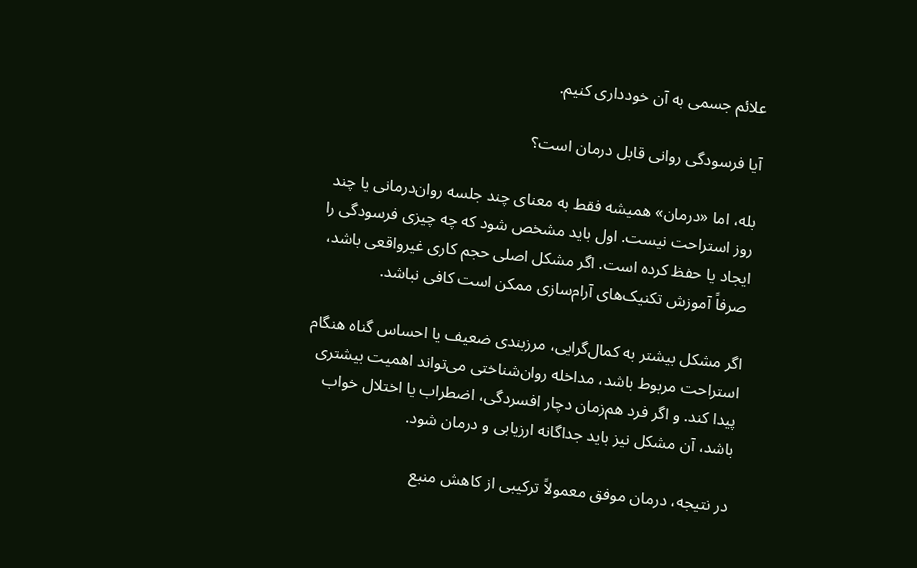علائم جسمی به آن خودداری کنیم.

آیا فرسودگی روانی قابل درمان است؟

بله، اما «درمان» همیشه فقط به معنای چند جلسه روان‌درمانی یا چند روز استراحت نیست. اول باید مشخص شود که چه چیزی فرسودگی را ایجاد یا حفظ کرده است. اگر مشکل اصلی حجم کاری غیرواقعی باشد، صرفاً آموزش تکنیک‌های آرام‌سازی ممکن است کافی نباشد.

اگر مشکل بیشتر به کمال‌گرایی، مرزبندی ضعیف یا احساس گناه هنگام استراحت مربوط باشد، مداخله روان‌شناختی می‌تواند اهمیت بیشتری پیدا کند. و اگر فرد هم‌زمان دچار افسردگی، اضطراب یا اختلال خواب باشد، آن مشکل نیز باید جداگانه ارزیابی و درمان شود.

در نتیجه، درمان موفق معمولاً ترکیبی از کاهش منبع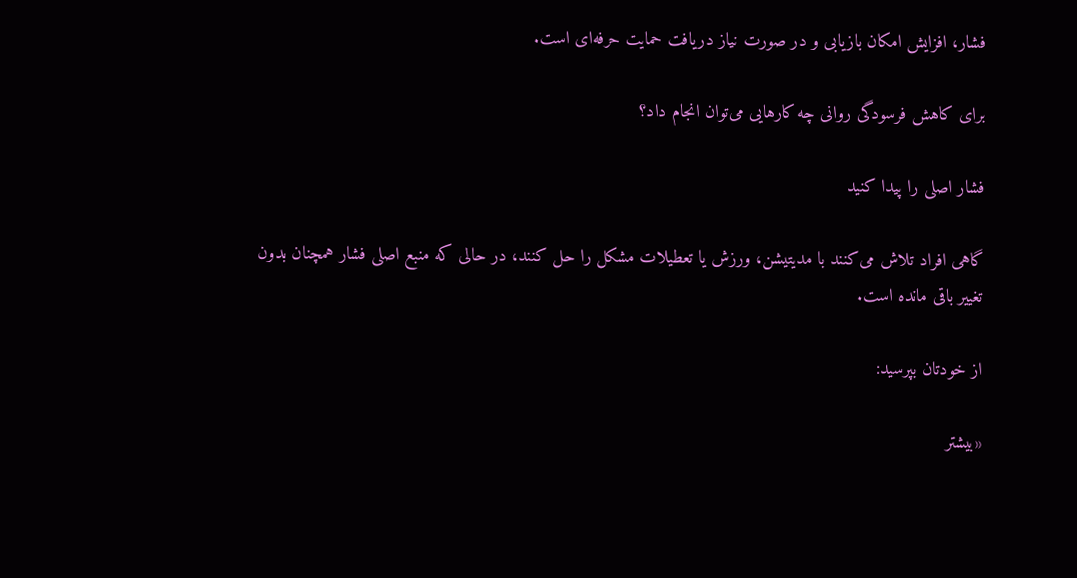فشار، افزایش امکان بازیابی و در صورت نیاز دریافت حمایت حرفه‌ای است.

برای کاهش فرسودگی روانی چه کارهایی می‌توان انجام داد؟

فشار اصلی را پیدا کنید

گاهی افراد تلاش می‌کنند با مدیتیشن، ورزش یا تعطیلات مشکل را حل کنند، در حالی که منبع اصلی فشار همچنان بدون تغییر باقی مانده است.

از خودتان بپرسید:

«بیشتر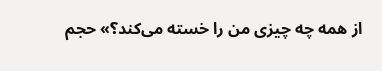از همه چه چیزی من را خسته می‌کند؟» حجم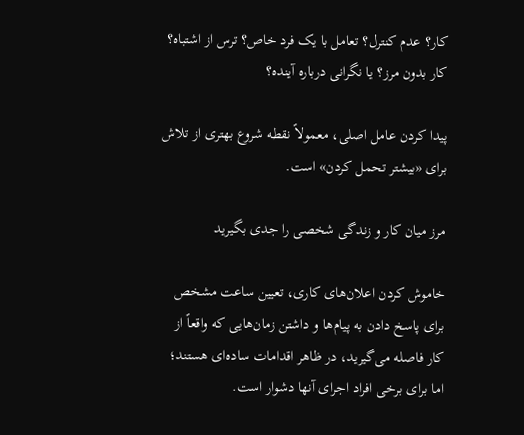کار؟ عدم کنترل؟ تعامل با یک فرد خاص؟ ترس از اشتباه؟ کار بدون مرز؟ یا نگرانی درباره آینده؟

پیدا کردن عامل اصلی، معمولاً نقطه شروع بهتری از تلاش برای «بیشتر تحمل کردن» است.

مرز میان کار و زندگی شخصی را جدی بگیرید

خاموش کردن اعلان‌های کاری، تعیین ساعت مشخص برای پاسخ دادن به پیام‌ها و داشتن زمان‌هایی که واقعاً از کار فاصله می‌گیرید، در ظاهر اقدامات ساده‌ای هستند؛ اما برای برخی افراد اجرای آنها دشوار است.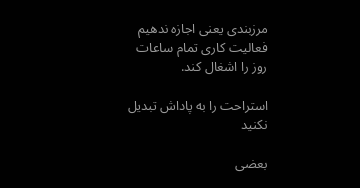مرزبندی یعنی اجازه ندهیم فعالیت کاری تمام ساعات روز را اشغال کند.

استراحت را به پاداش تبدیل نکنید

بعضی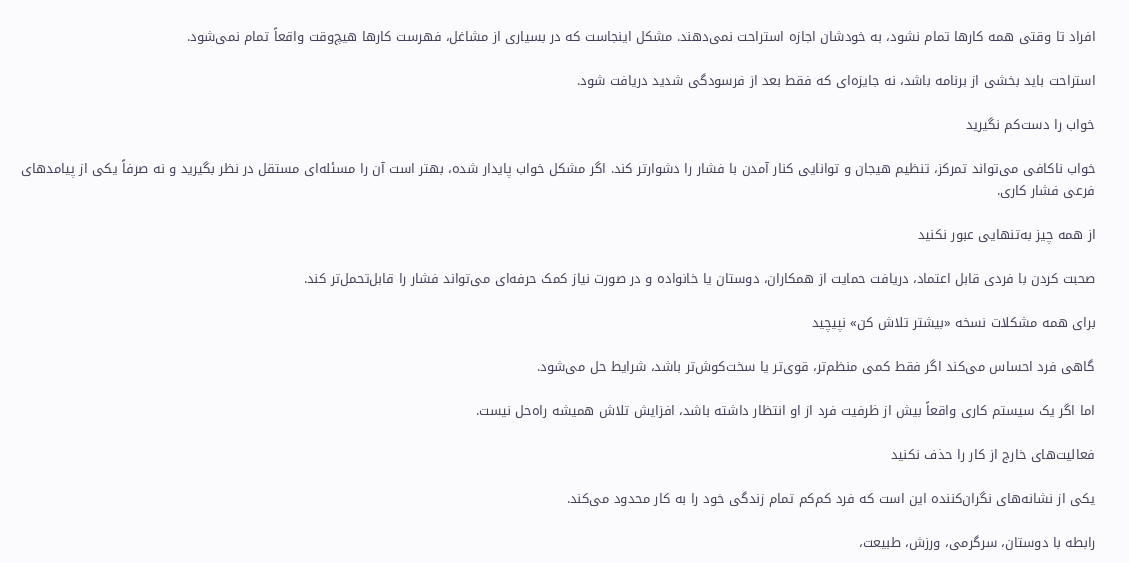افراد تا وقتی همه کارها تمام نشود، به خودشان اجازه استراحت نمی‌دهند. مشکل اینجاست که در بسیاری از مشاغل، فهرست کارها هیچ‌وقت واقعاً تمام نمی‌شود.

استراحت باید بخشی از برنامه باشد، نه جایزه‌ای که فقط بعد از فرسودگی شدید دریافت شود.

خواب را دست‌کم نگیرید

خواب ناکافی می‌تواند تمرکز، تنظیم هیجان و توانایی کنار آمدن با فشار را دشوارتر کند. اگر مشکل خواب پایدار شده، بهتر است آن را مسئله‌ای مستقل در نظر بگیرید و نه صرفاً یکی از پیامدهای فرعی فشار کاری.

از همه چیز به‌تنهایی عبور نکنید

صحبت کردن با فردی قابل اعتماد، دریافت حمایت از همکاران، دوستان یا خانواده و در صورت نیاز کمک حرفه‌ای می‌تواند فشار را قابل‌تحمل‌تر کند.

برای همه مشکلات نسخه «بیشتر تلاش کن» نپیچید

گاهی فرد احساس می‌کند اگر فقط کمی منظم‌تر، قوی‌تر یا سخت‌کوش‌تر باشد، شرایط حل می‌شود.

اما اگر یک سیستم کاری واقعاً بیش از ظرفیت فرد از او انتظار داشته باشد، افزایش تلاش همیشه راه‌حل نیست.

فعالیت‌های خارج از کار را حذف نکنید

یکی از نشانه‌های نگران‌کننده این است که فرد کم‌کم تمام زندگی خود را به کار محدود می‌کند.

رابطه با دوستان، سرگرمی، ورزش، طبیعت،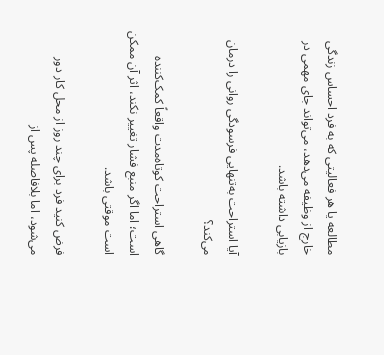مطالعه یا هر فعالیتی که به فرد احساس زندگی خارج از وظیفه می‌دهد، می‌تواند جای مهمی در بازیابی داشته باشد.

آیا استراحت به‌تنهایی فرسودگی روانی را درمان می‌کند؟

گاهی استراحت کوتاه‌مدت واقعاً کمک‌کننده است؛ اما اگر منبع فشار تغییر نکند، اثر آن ممکن است موقتی باشد.

فرض کنید فرد برای چند روز از محل کار دور می‌شود، اما بلافاصله پس از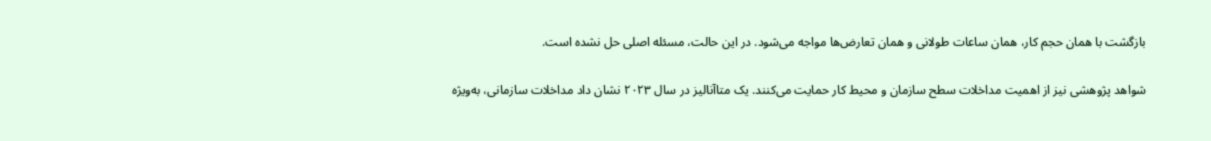بازگشت با همان حجم کار، همان ساعات طولانی و همان تعارض‌ها مواجه می‌شود. در این حالت، مسئله اصلی حل نشده است.

شواهد پژوهشی نیز از اهمیت مداخلات سطح سازمان و محیط کار حمایت می‌کنند. یک متاآنالیز در سال ۲۰۲۳ نشان داد مداخلات سازمانی، به‌ویژه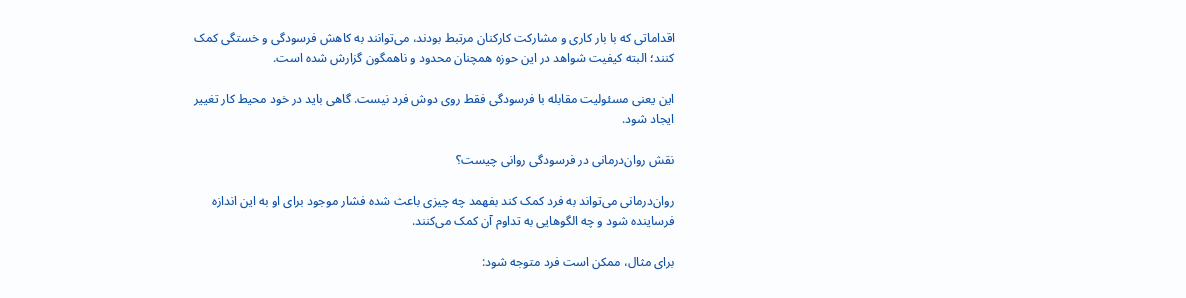اقداماتی که با بار کاری و مشارکت کارکنان مرتبط بودند، می‌توانند به کاهش فرسودگی و خستگی کمک کنند؛ البته کیفیت شواهد در این حوزه همچنان محدود و ناهمگون گزارش شده است.

این یعنی مسئولیت مقابله با فرسودگی فقط روی دوش فرد نیست. گاهی باید در خود محیط کار تغییر ایجاد شود.

نقش روان‌درمانی در فرسودگی روانی چیست؟

روان‌درمانی می‌تواند به فرد کمک کند بفهمد چه چیزی باعث شده فشار موجود برای او به این اندازه فرساینده شود و چه الگوهایی به تداوم آن کمک می‌کنند.

برای مثال، ممکن است فرد متوجه شود: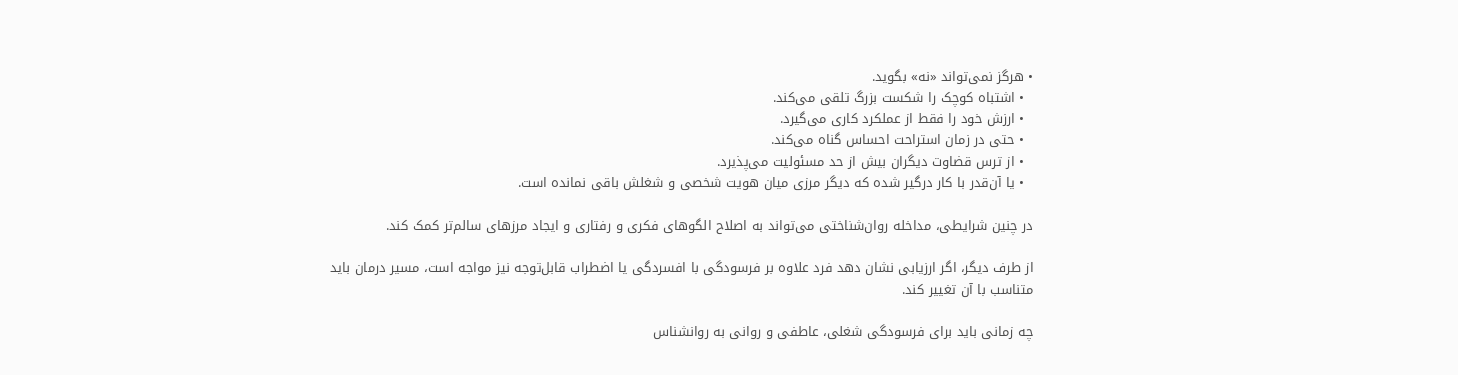• هرگز نمی‌تواند «نه» بگوید.
  • اشتباه کوچک را شکست بزرگ تلقی می‌کند.
  • ارزش خود را فقط از عملکرد کاری می‌گیرد.
  • حتی در زمان استراحت احساس گناه می‌کند.
  • از ترس قضاوت دیگران بیش از حد مسئولیت می‌پذیرد.
  • یا آن‌قدر با کار درگیر شده که دیگر مرزی میان هویت شخصی و شغلش باقی نمانده است.

در چنین شرایطی، مداخله روان‌شناختی می‌تواند به اصلاح الگوهای فکری و رفتاری و ایجاد مرزهای سالم‌تر کمک کند.

از طرف دیگر، اگر ارزیابی نشان دهد فرد علاوه بر فرسودگی با افسردگی یا اضطراب قابل‌توجه نیز مواجه است، مسیر درمان باید متناسب با آن تغییر کند.

چه زمانی باید برای فرسودگی شغلی، عاطفی و روانی به روانشناس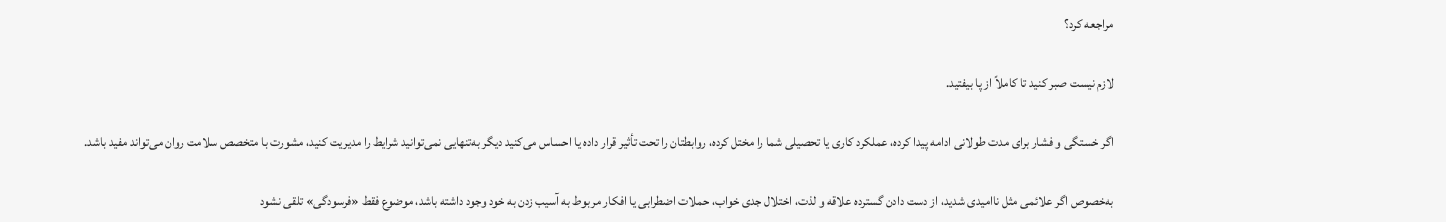مراجعه کرد؟

لازم نیست صبر کنید تا کاملاً از پا بیفتید.

اگر خستگی و فشار برای مدت طولانی ادامه پیدا کرده، عملکرد کاری یا تحصیلی شما را مختل کرده، روابطتان را تحت تأثیر قرار داده یا احساس می‌کنید دیگر به‌تنهایی نمی‌توانید شرایط را مدیریت کنید، مشورت با متخصص سلامت روان می‌تواند مفید باشد.

به‌خصوص اگر علائمی مثل ناامیدی شدید، از دست دادن گسترده علاقه و لذت، اختلال جدی خواب، حملات اضطرابی یا افکار مربوط به آسیب زدن به خود وجود داشته باشد، موضوع فقط «فرسودگی» تلقی نشود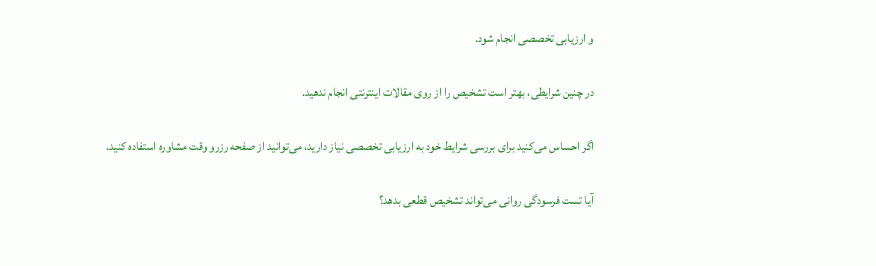و ارزیابی تخصصی انجام شود.

در چنین شرایطی، بهتر است تشخیص را از روی مقالات اینترنتی انجام ندهید.

اگر احساس می‌کنید برای بررسی شرایط خود به ارزیابی تخصصی نیاز دارید، می‌توانید از صفحه رزرو وقت مشاوره استفاده کنید.

آیا تست فرسودگی روانی می‌تواند تشخیص قطعی بدهد؟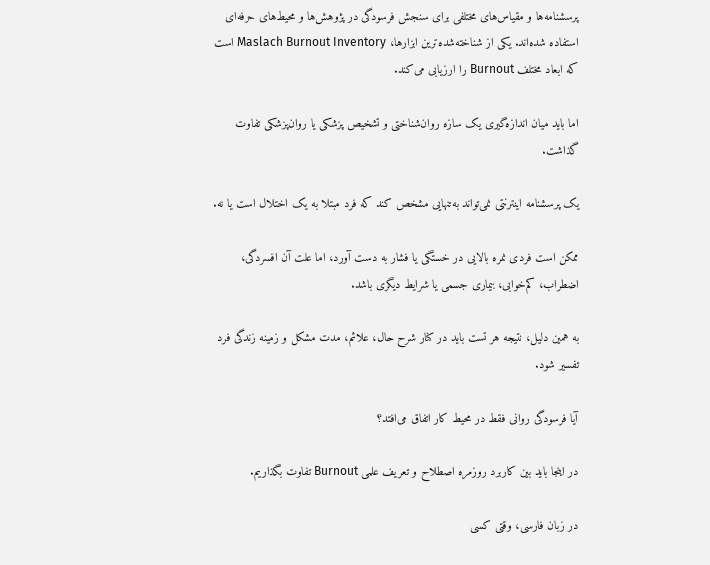پرسشنامه‌ها و مقیاس‌های مختلفی برای سنجش فرسودگی در پژوهش‌ها و محیط‌های حرفه‌ای استفاده شده‌اند. یکی از شناخته‌شده‌ترین ابزارها، Maslach Burnout Inventory است که ابعاد مختلف Burnout را ارزیابی می‌کند.

اما باید میان اندازه‌گیری یک سازه روان‌شناختی و تشخیص پزشکی یا روان‌پزشکی تفاوت گذاشت.

یک پرسشنامه اینترنتی نمی‌تواند به‌تنهایی مشخص کند که فرد مبتلا به یک اختلال است یا نه.

ممکن است فردی نمره بالایی در خستگی یا فشار به دست آورد، اما علت آن افسردگی، اضطراب، کم‌خوابی، بیماری جسمی یا شرایط دیگری باشد.

به همین دلیل، نتیجه هر تست باید در کنار شرح حال، علائم، مدت مشکل و زمینه زندگی فرد تفسیر شود.

آیا فرسودگی روانی فقط در محیط کار اتفاق می‌افتد؟

در اینجا باید بین کاربرد روزمره اصطلاح و تعریف علمی Burnout تفاوت بگذاریم.

در زبان فارسی، وقتی کسی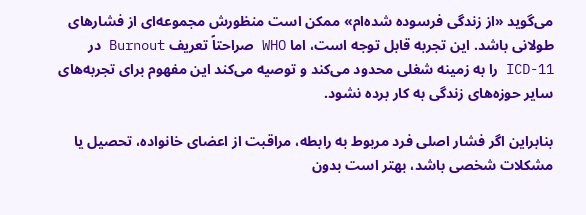می‌گوید «از زندگی فرسوده شده‌ام» ممکن است منظورش مجموعه‌ای از فشارهای طولانی باشد. این تجربه قابل توجه است، اما WHO صراحتاً تعریف Burnout در ICD-11 را به زمینه شغلی محدود می‌کند و توصیه می‌کند این مفهوم برای تجربه‌های سایر حوزه‌های زندگی به کار برده نشود.

بنابراین اگر فشار اصلی فرد مربوط به رابطه، مراقبت از اعضای خانواده، تحصیل یا مشکلات شخصی باشد، بهتر است بدون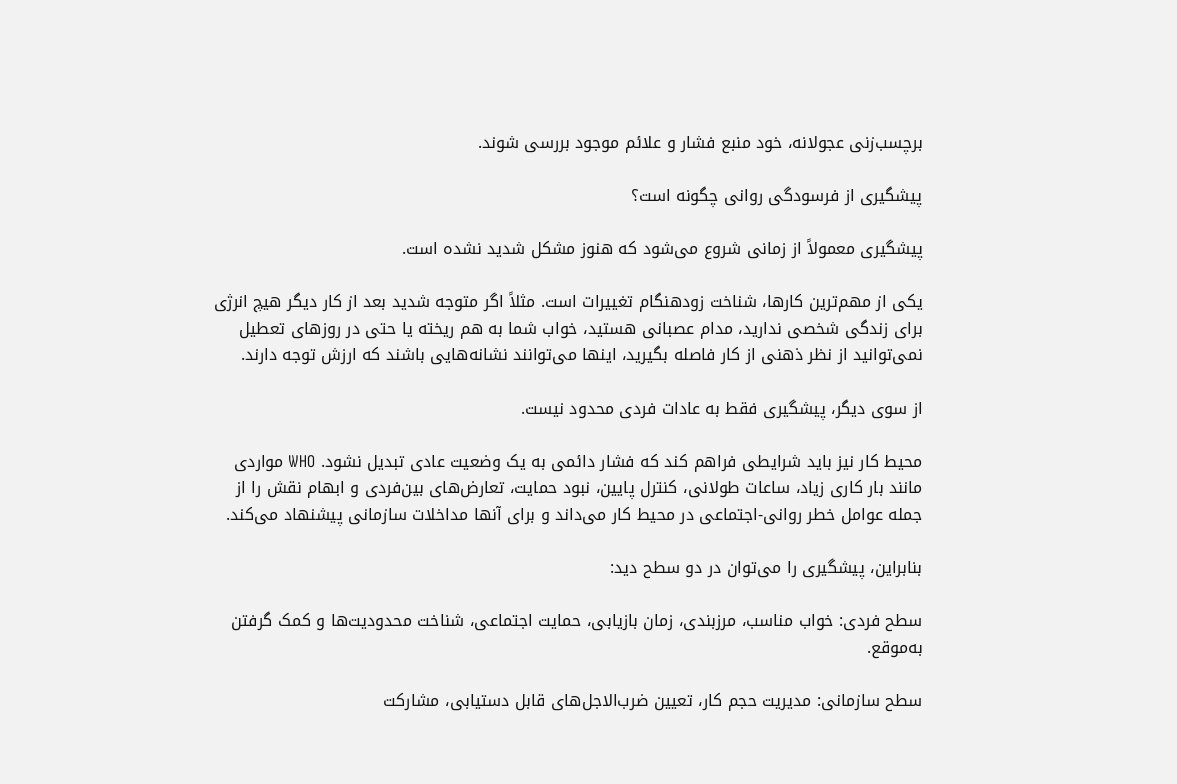برچسب‌زنی عجولانه، خود منبع فشار و علائم موجود بررسی شوند.

پیشگیری از فرسودگی روانی چگونه است؟

پیشگیری معمولاً از زمانی شروع می‌شود که هنوز مشکل شدید نشده است.

یکی از مهم‌ترین کارها، شناخت زودهنگام تغییرات است. مثلاً اگر متوجه شدید بعد از کار دیگر هیچ انرژی برای زندگی شخصی ندارید، مدام عصبانی هستید، خواب شما به هم ریخته یا حتی در روزهای تعطیل نمی‌توانید از نظر ذهنی از کار فاصله بگیرید، اینها می‌توانند نشانه‌هایی باشند که ارزش توجه دارند.

از سوی دیگر، پیشگیری فقط به عادات فردی محدود نیست.

محیط کار نیز باید شرایطی فراهم کند که فشار دائمی به یک وضعیت عادی تبدیل نشود. WHO مواردی مانند بار کاری زیاد، ساعات طولانی، کنترل پایین، نبود حمایت، تعارض‌های بین‌فردی و ابهام نقش را از جمله عوامل خطر روانی-اجتماعی در محیط کار می‌داند و برای آنها مداخلات سازمانی پیشنهاد می‌کند.

بنابراین، پیشگیری را می‌توان در دو سطح دید:

سطح فردی: خواب مناسب، مرزبندی، زمان بازیابی، حمایت اجتماعی، شناخت محدودیت‌ها و کمک گرفتن به‌موقع.

سطح سازمانی: مدیریت حجم کار، تعیین ضرب‌الاجل‌های قابل دستیابی، مشارکت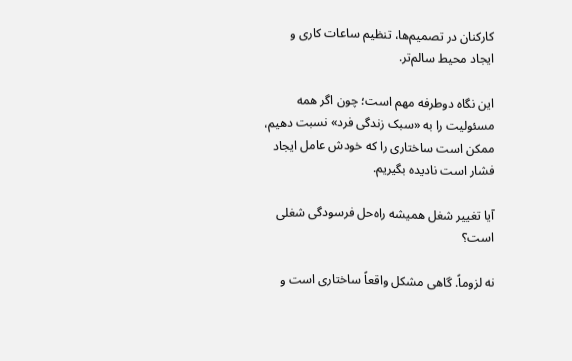کارکنان در تصمیم‌ها، تنظیم ساعات کاری و ایجاد محیط سالم‌تر.

این نگاه دوطرفه مهم است؛ چون اگر همه مسئولیت را به «سبک زندگی فرد» نسبت دهیم، ممکن است ساختاری را که خودش عامل ایجاد فشار است نادیده بگیریم.

آیا تغییر شغل همیشه راه‌حل فرسودگی شغلی است؟

نه لزوماً. گاهی مشکل واقعاً ساختاری است و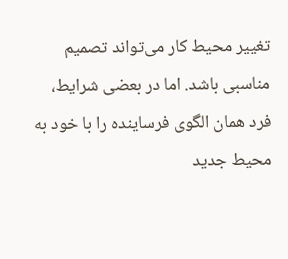تغییر محیط کار می‌تواند تصمیم مناسبی باشد. اما در بعضی شرایط، فرد همان الگوی فرساینده را با خود به محیط جدید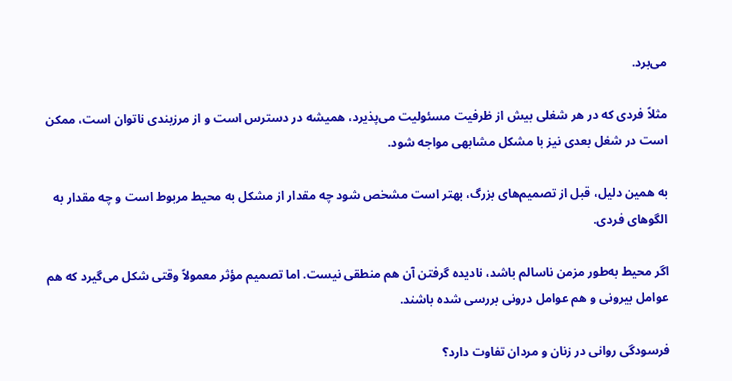می‌برد.

مثلاً فردی که در هر شغلی بیش از ظرفیت مسئولیت می‌پذیرد، همیشه در دسترس است و از مرزبندی ناتوان است، ممکن است در شغل بعدی نیز با مشکل مشابهی مواجه شود.

به همین دلیل، قبل از تصمیم‌های بزرگ، بهتر است مشخص شود چه مقدار از مشکل به محیط مربوط است و چه مقدار به الگوهای فردی.

اگر محیط به‌طور مزمن ناسالم باشد، نادیده گرفتن آن هم منطقی نیست. اما تصمیم مؤثر معمولاً وقتی شکل می‌گیرد که هم عوامل بیرونی و هم عوامل درونی بررسی شده باشند.

فرسودگی روانی در زنان و مردان تفاوت دارد؟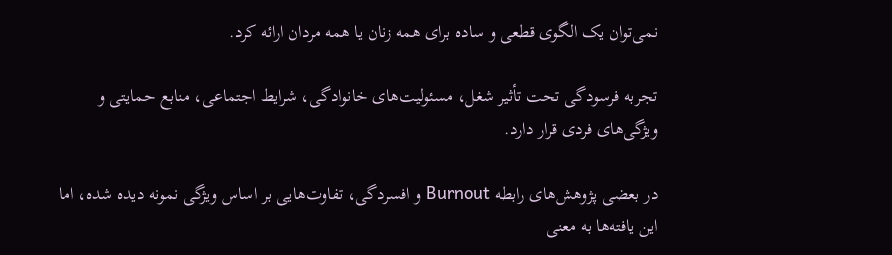نمی‌توان یک الگوی قطعی و ساده برای همه زنان یا همه مردان ارائه کرد.

تجربه فرسودگی تحت تأثیر شغل، مسئولیت‌های خانوادگی، شرایط اجتماعی، منابع حمایتی و ویژگی‌های فردی قرار دارد.

در بعضی پژوهش‌های رابطه Burnout و افسردگی، تفاوت‌هایی بر اساس ویژگی نمونه دیده شده، اما این یافته‌ها به معنی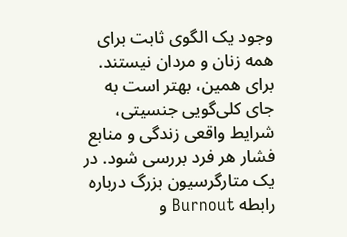وجود یک الگوی ثابت برای همه زنان و مردان نیستند. برای همین، بهتر است به جای کلی‌گویی جنسیتی، شرایط واقعی زندگی و منابع فشار هر فرد بررسی شود. در یک متارگرسیون بزرگ درباره رابطه Burnout و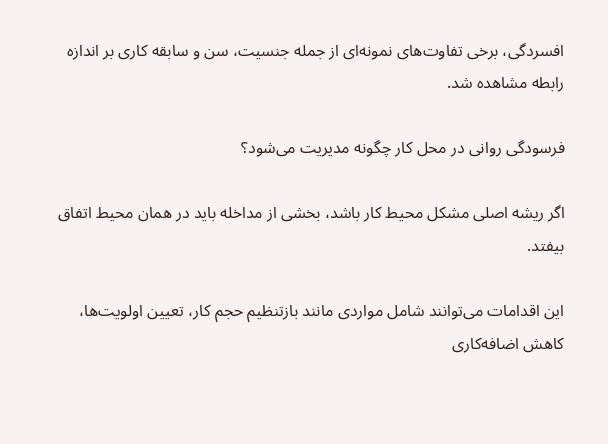افسردگی، برخی تفاوت‌های نمونه‌ای از جمله جنسیت، سن و سابقه کاری بر اندازه رابطه مشاهده شد.

فرسودگی روانی در محل کار چگونه مدیریت می‌شود؟

اگر ریشه اصلی مشکل محیط کار باشد، بخشی از مداخله باید در همان محیط اتفاق بیفتد.

این اقدامات می‌توانند شامل مواردی مانند بازتنظیم حجم کار، تعیین اولویت‌ها، کاهش اضافه‌کاری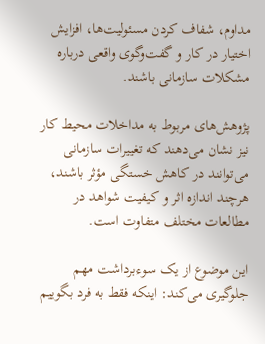مداوم، شفاف کردن مسئولیت‌ها، افزایش اختیار در کار و گفت‌وگوی واقعی درباره مشکلات سازمانی باشند.

پژوهش‌های مربوط به مداخلات محیط کار نیز نشان می‌دهند که تغییرات سازمانی می‌توانند در کاهش خستگی مؤثر باشند، هرچند اندازه اثر و کیفیت شواهد در مطالعات مختلف متفاوت است.

این موضوع از یک سوءبرداشت مهم جلوگیری می‌کند: اینکه فقط به فرد بگوییم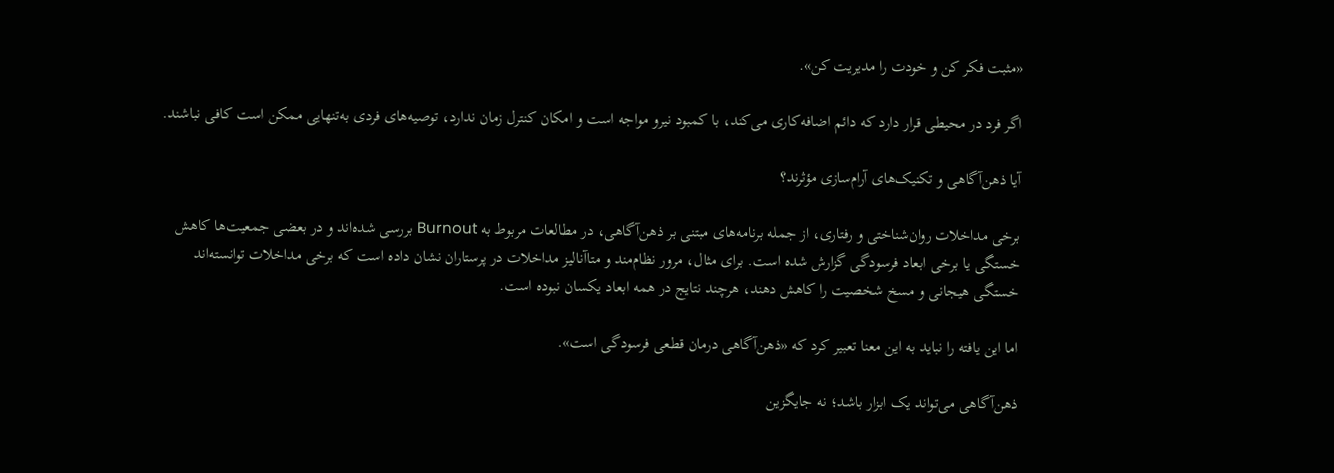«مثبت فکر کن و خودت را مدیریت کن».

اگر فرد در محیطی قرار دارد که دائم اضافه‌کاری می‌کند، با کمبود نیرو مواجه است و امکان کنترل زمان ندارد، توصیه‌های فردی به‌تنهایی ممکن است کافی نباشند.

آیا ذهن‌آگاهی و تکنیک‌های آرام‌سازی مؤثرند؟

برخی مداخلات روان‌شناختی و رفتاری، از جمله برنامه‌های مبتنی بر ذهن‌آگاهی، در مطالعات مربوط به Burnout بررسی شده‌اند و در بعضی جمعیت‌ها کاهش خستگی یا برخی ابعاد فرسودگی گزارش شده است. برای مثال، مرور نظام‌مند و متاآنالیز مداخلات در پرستاران نشان داده است که برخی مداخلات توانسته‌اند خستگی هیجانی و مسخ شخصیت را کاهش دهند، هرچند نتایج در همه ابعاد یکسان نبوده است.

اما این یافته را نباید به این معنا تعبیر کرد که «ذهن‌آگاهی درمان قطعی فرسودگی است».

ذهن‌آگاهی می‌تواند یک ابزار باشد؛ نه جایگزین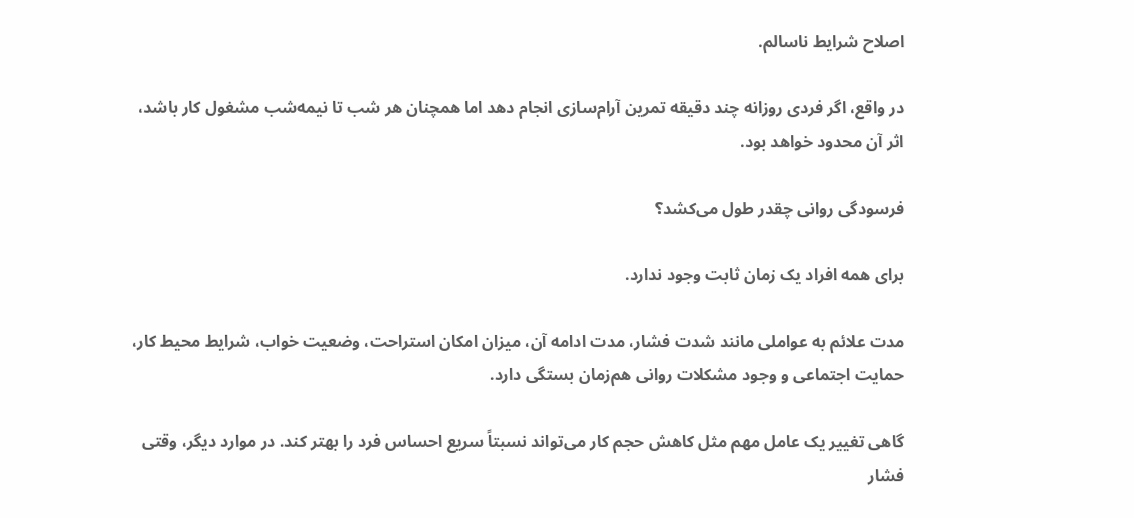اصلاح شرایط ناسالم.

در واقع، اگر فردی روزانه چند دقیقه تمرین آرام‌سازی انجام دهد اما همچنان هر شب تا نیمه‌شب مشغول کار باشد، اثر آن محدود خواهد بود.

فرسودگی روانی چقدر طول می‌کشد؟

برای همه افراد یک زمان ثابت وجود ندارد.

مدت علائم به عواملی مانند شدت فشار، مدت ادامه آن، میزان امکان استراحت، وضعیت خواب، شرایط محیط کار، حمایت اجتماعی و وجود مشکلات روانی هم‌زمان بستگی دارد.

گاهی تغییر یک عامل مهم مثل کاهش حجم کار می‌تواند نسبتاً سریع احساس فرد را بهتر کند. در موارد دیگر، وقتی فشار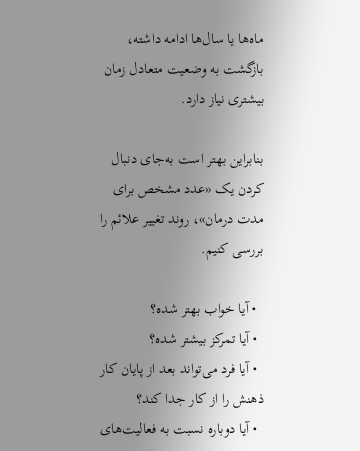ماه‌ها یا سال‌ها ادامه داشته، بازگشت به وضعیت متعادل زمان بیشتری نیاز دارد.

بنابراین بهتر است به‌جای دنبال کردن یک «عدد مشخص برای مدت درمان»، روند تغییر علائم را بررسی کنیم.

  • آیا خواب بهتر شده؟
  • آیا تمرکز بیشتر شده؟
  • آیا فرد می‌تواند بعد از پایان کار ذهنش را از کار جدا کند؟
  • آیا دوباره نسبت به فعالیت‌های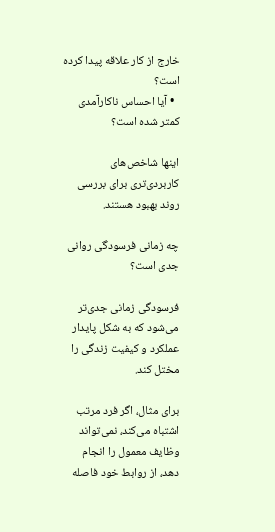خارج از کار علاقه پیدا کرده است؟
  • آیا احساس ناکارآمدی کمتر شده است؟

اینها شاخص‌های کاربردی‌تری برای بررسی روند بهبود هستند.

چه زمانی فرسودگی روانی جدی است؟

فرسودگی زمانی جدی‌تر می‌شود که به شکل پایدار عملکرد و کیفیت زندگی را مختل کند.

برای مثال، اگر فرد مرتب اشتباه می‌کند، نمی‌تواند وظایف معمول را انجام دهد، از روابط خود فاصله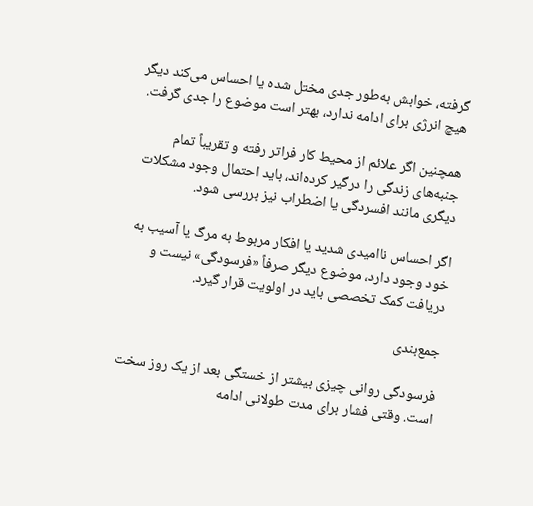گرفته، خوابش به‌طور جدی مختل شده یا احساس می‌کند دیگر هیچ انرژی برای ادامه ندارد، بهتر است موضوع را جدی گرفت.

همچنین اگر علائم از محیط کار فراتر رفته و تقریباً تمام جنبه‌های زندگی را درگیر کرده‌اند، باید احتمال وجود مشکلات دیگری مانند افسردگی یا اضطراب نیز بررسی شود.

اگر احساس ناامیدی شدید یا افکار مربوط به مرگ یا آسیب به خود وجود دارد، موضوع دیگر صرفاً «فرسودگی» نیست و دریافت کمک تخصصی باید در اولویت قرار گیرد.

جمع‌بندی

فرسودگی روانی چیزی بیشتر از خستگی بعد از یک روز سخت است. وقتی فشار برای مدت طولانی ادامه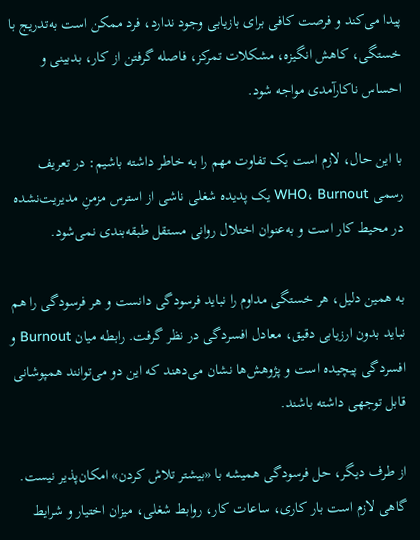پیدا می‌کند و فرصت کافی برای بازیابی وجود ندارد، فرد ممکن است به‌تدریج با خستگی، کاهش انگیزه، مشکلات تمرکز، فاصله گرفتن از کار، بدبینی و احساس ناکارآمدی مواجه شود.

با این حال، لازم است یک تفاوت مهم را به خاطر داشته باشیم: در تعریف رسمی WHO، Burnout یک پدیده شغلی ناشی از استرس مزمنِ مدیریت‌نشده در محیط کار است و به‌عنوان اختلال روانی مستقل طبقه‌بندی نمی‌شود.

به همین دلیل، هر خستگی مداوم را نباید فرسودگی دانست و هر فرسودگی را هم نباید بدون ارزیابی دقیق، معادل افسردگی در نظر گرفت. رابطه میان Burnout و افسردگی پیچیده است و پژوهش‌ها نشان می‌دهند که این دو می‌توانند همپوشانی قابل توجهی داشته باشند.

از طرف دیگر، حل فرسودگی همیشه با «بیشتر تلاش کردن» امکان‌پذیر نیست. گاهی لازم است بار کاری، ساعات کار، روابط شغلی، میزان اختیار و شرایط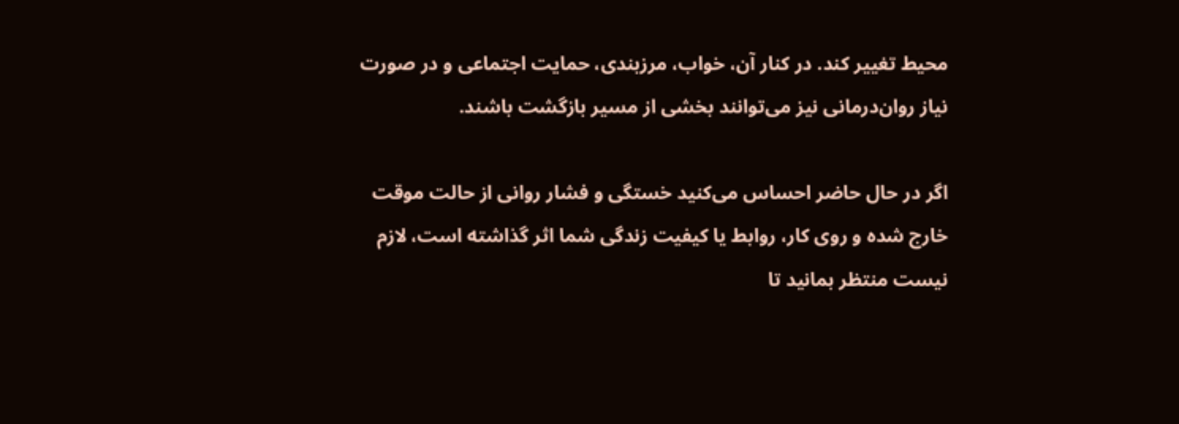محیط تغییر کند. در کنار آن، خواب، مرزبندی، حمایت اجتماعی و در صورت نیاز روان‌درمانی نیز می‌توانند بخشی از مسیر بازگشت باشند.

اگر در حال حاضر احساس می‌کنید خستگی و فشار روانی از حالت موقت خارج شده و روی کار، روابط یا کیفیت زندگی شما اثر گذاشته است، لازم نیست منتظر بمانید تا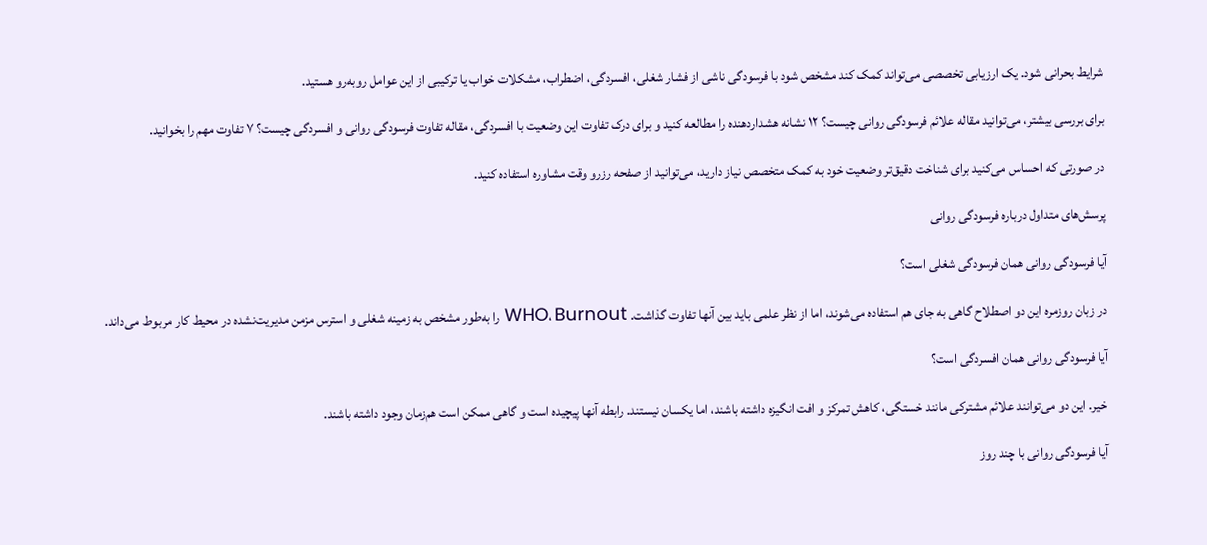شرایط بحرانی شود. یک ارزیابی تخصصی می‌تواند کمک کند مشخص شود با فرسودگی ناشی از فشار شغلی، افسردگی، اضطراب، مشکلات خواب یا ترکیبی از این عوامل روبه‌رو هستید.

برای بررسی بیشتر، می‌توانید مقاله علائم فرسودگی روانی چیست؟ ۱۲ نشانه هشداردهنده را مطالعه کنید و برای درک تفاوت این وضعیت با افسردگی، مقاله تفاوت فرسودگی روانی و افسردگی چیست؟ ۷ تفاوت مهم را بخوانید.

در صورتی که احساس می‌کنید برای شناخت دقیق‌تر وضعیت خود به کمک متخصص نیاز دارید، می‌توانید از صفحه رزرو وقت مشاوره استفاده کنید.

پرسش‌های متداول درباره فرسودگی روانی

آیا فرسودگی روانی همان فرسودگی شغلی است؟

در زبان روزمره این دو اصطلاح گاهی به جای هم استفاده می‌شوند، اما از نظر علمی باید بین آنها تفاوت گذاشت. WHO، Burnout را به‌طور مشخص به زمینه شغلی و استرس مزمن مدیریت‌نشده در محیط کار مربوط می‌داند.

آیا فرسودگی روانی همان افسردگی است؟

خیر. این دو می‌توانند علائم مشترکی مانند خستگی، کاهش تمرکز و افت انگیزه داشته باشند، اما یکسان نیستند. رابطه آنها پیچیده است و گاهی ممکن است هم‌زمان وجود داشته باشند.

آیا فرسودگی روانی با چند روز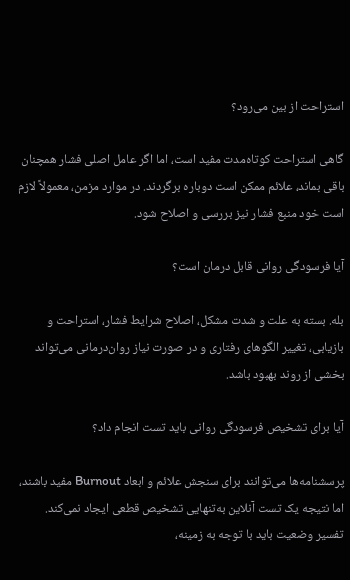استراحت از بین می‌رود؟

گاهی استراحت کوتاه‌مدت مفید است، اما اگر عامل اصلی فشار همچنان باقی بماند، علائم ممکن است دوباره برگردند. در موارد مزمن، معمولاً لازم است خود منبع فشار نیز بررسی و اصلاح شود.

آیا فرسودگی روانی قابل درمان است؟

بله. بسته به علت و شدت مشکل، اصلاح شرایط فشار، استراحت و بازیابی، تغییر الگوهای رفتاری و در صورت نیاز روان‌درمانی می‌تواند بخشی از روند بهبود باشد.

آیا برای تشخیص فرسودگی روانی باید تست انجام داد؟

پرسشنامه‌ها می‌توانند برای سنجش علائم و ابعاد Burnout مفید باشند، اما نتیجه یک تست آنلاین به‌تنهایی تشخیص قطعی ایجاد نمی‌کند. تفسیر وضعیت باید با توجه به زمینه،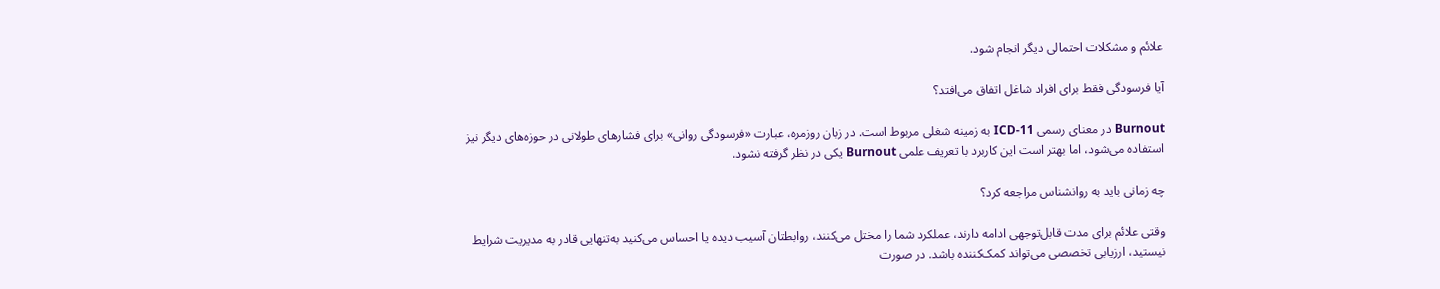علائم و مشکلات احتمالی دیگر انجام شود.

آیا فرسودگی فقط برای افراد شاغل اتفاق می‌افتد؟

Burnout در معنای رسمی ICD-11 به زمینه شغلی مربوط است. در زبان روزمره، عبارت «فرسودگی روانی» برای فشارهای طولانی در حوزه‌های دیگر نیز استفاده می‌شود، اما بهتر است این کاربرد با تعریف علمی Burnout یکی در نظر گرفته نشود.

چه زمانی باید به روانشناس مراجعه کرد؟

وقتی علائم برای مدت قابل‌توجهی ادامه دارند، عملکرد شما را مختل می‌کنند، روابطتان آسیب دیده یا احساس می‌کنید به‌تنهایی قادر به مدیریت شرایط نیستید، ارزیابی تخصصی می‌تواند کمک‌کننده باشد. در صورت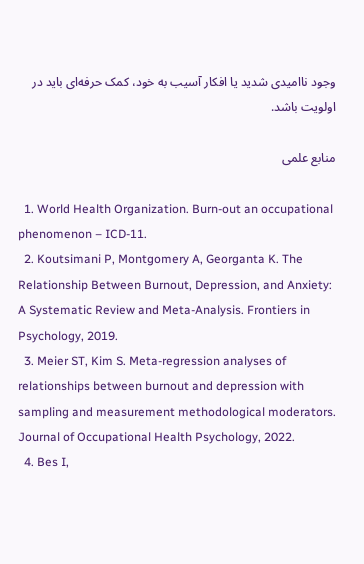وجود ناامیدی شدید یا افکار آسیب به خود، کمک حرفه‌ای باید در اولویت باشد.

منابع علمی

  1. World Health Organization. Burn-out an occupational phenomenon – ICD-11.
  2. Koutsimani P, Montgomery A, Georganta K. The Relationship Between Burnout, Depression, and Anxiety: A Systematic Review and Meta-Analysis. Frontiers in Psychology, 2019.
  3. Meier ST, Kim S. Meta-regression analyses of relationships between burnout and depression with sampling and measurement methodological moderators. Journal of Occupational Health Psychology, 2022.
  4. Bes I,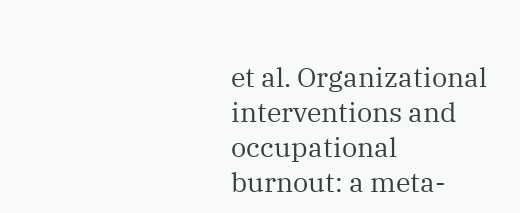et al. Organizational interventions and occupational burnout: a meta-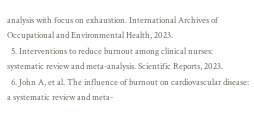analysis with focus on exhaustion. International Archives of Occupational and Environmental Health, 2023.
  5. Interventions to reduce burnout among clinical nurses: systematic review and meta-analysis. Scientific Reports, 2023.
  6. John A, et al. The influence of burnout on cardiovascular disease: a systematic review and meta-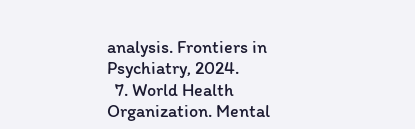analysis. Frontiers in Psychiatry, 2024.
  7. World Health Organization. Mental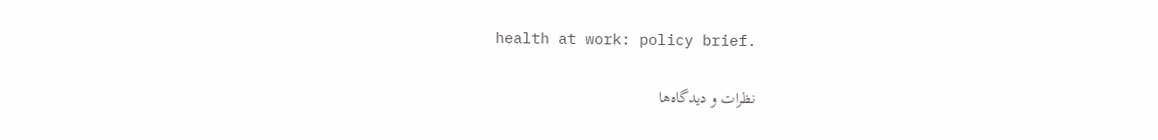health at work: policy brief.

نظرات و دیدگاه‌ها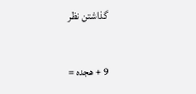گذاشتن نظر

9 + هجده =